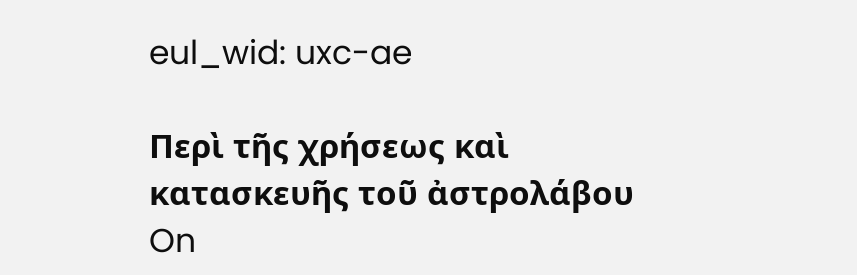eul_wid: uxc-ae

Περὶ τῆς χρήσεως καὶ κατασκευῆς τοῦ ἀστρολάβου
On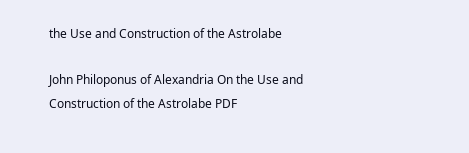the Use and Construction of the Astrolabe

John Philoponus of Alexandria On the Use and Construction of the Astrolabe PDF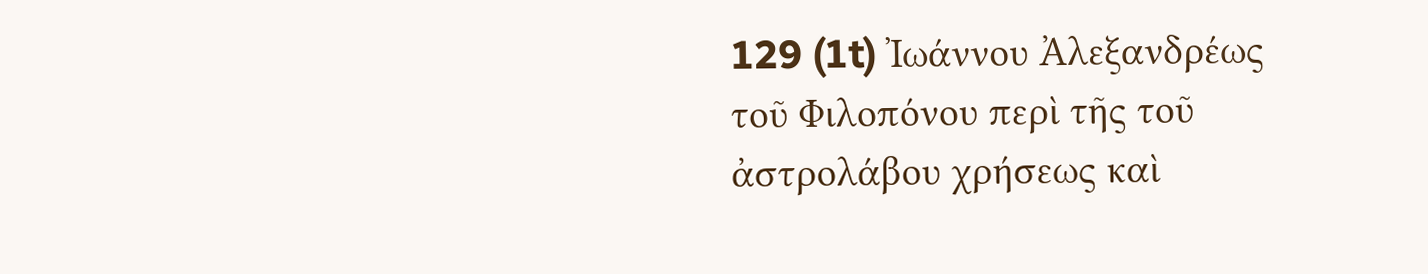129 (1t) Ἰωάννου Ἀλεξανδρέως τοῦ Φιλοπόνου περὶ τῆς τοῦ ἀστρολάβου χρήσεως καὶ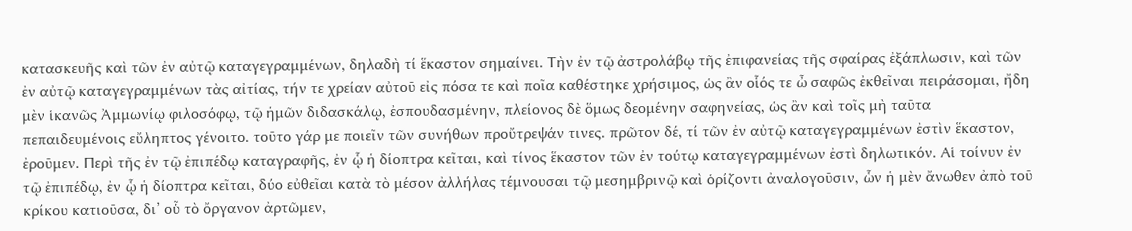κατασκευῆς καὶ τῶν ἐν αὐτῷ καταγεγραμμένων, δηλαδὴ τί ἕκαστον σημαίνει. Τὴν ἐν τῷ ἀστρολάβῳ τῆς ἐπιφανείας τῆς σφαίρας ἐξάπλωσιν, καὶ τῶν ἐν αὐτῷ καταγεγραμμένων τὰς αἰτίας, τήν τε χρείαν αὐτοῦ εἰς πόσα τε καὶ ποῖα καθέστηκε χρήσιμος, ὡς ἂν οἷός τε ὦ σαφῶς ἐκθεῖναι πειράσομαι, ἤδη μὲν ἱκανῶς Ἀμμωνίῳ φιλοσόφῳ, τῷ ἡμῶν διδασκάλῳ, ἐσπουδασμένην, πλείονος δὲ ὅμως δεομένην σαφηνείας, ὡς ἂν καὶ τοῖς μὴ ταῦτα πεπαιδευμένοις εὔληπτος γένοιτο. τοῦτο γάρ με ποιεῖν τῶν συνήθων προὔτρεψάν τινες. πρῶτον δέ, τί τῶν ἐν αὐτῷ καταγεγραμμένων ἐστὶν ἕκαστον, ἐροῦμεν. Περὶ τῆς ἐν τῷ ἐπιπέδῳ καταγραφῆς, ἐν ᾧ ἡ δίοπτρα κεῖται, καὶ τίνος ἕκαστον τῶν ἐν τούτῳ καταγεγραμμένων ἐστὶ δηλωτικόν. Αἱ τοίνυν ἐν τῷ ἐπιπέδῳ, ἐν ᾧ ἡ δίοπτρα κεῖται, δύο εὐθεῖαι κατὰ τὸ μέσον ἀλλήλας τέμνουσαι τῷ μεσημβρινῷ καὶ ὁρίζοντι ἀναλογοῦσιν, ὧν ἡ μὲν ἄνωθεν ἀπὸ τοῦ κρίκου κατιοῦσα, δι’ οὗ τὸ ὄργανον ἀρτῶμεν,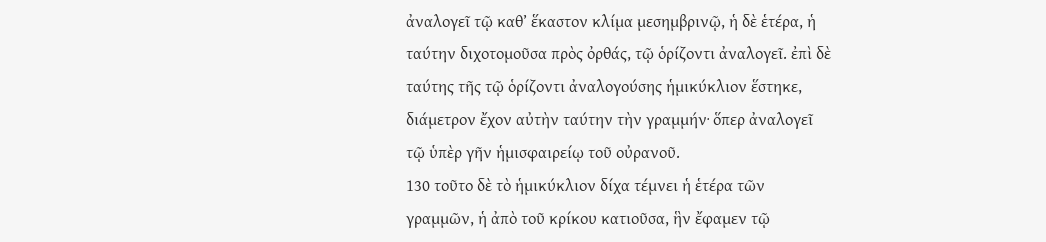ἀναλογεῖ τῷ καθ’ ἕκαστον κλίμα μεσημβρινῷ, ἡ δὲ ἑτέρα, ἡ ταύτην διχοτομοῦσα πρὸς ὀρθάς, τῷ ὁρίζοντι ἀναλογεῖ. ἐπὶ δὲ ταύτης τῆς τῷ ὁρίζοντι ἀναλογούσης ἡμικύκλιον ἕστηκε, διάμετρον ἔχον αὐτὴν ταύτην τὴν γραμμήν· ὅπερ ἀναλογεῖ τῷ ὑπὲρ γῆν ἡμισφαιρείῳ τοῦ οὐρανοῦ.
130 τοῦτο δὲ τὸ ἡμικύκλιον δίχα τέμνει ἡ ἑτέρα τῶν γραμμῶν, ἡ ἀπὸ τοῦ κρίκου κατιοῦσα, ἣν ἔφαμεν τῷ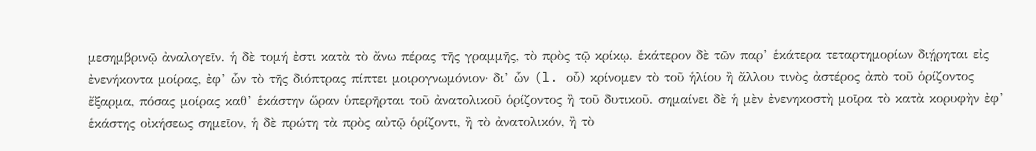μεσημβρινῷ ἀναλογεῖν. ἡ δὲ τομή ἐστι κατὰ τὸ ἄνω πέρας τῆς γραμμῆς, τὸ πρὸς τῷ κρίκῳ. ἑκάτερον δὲ τῶν παρ’ ἑκάτερα τεταρτημορίων διῄρηται εἰς ἐνενήκοντα μοίρας, ἐφ’ ὧν τὸ τῆς διόπτρας πίπτει μοιρογνωμόνιον· δι’ ὧν (l. οὗ) κρίνομεν τὸ τοῦ ἡλίου ἢ ἄλλου τινὸς ἀστέρος ἀπὸ τοῦ ὁρίζοντος ἔξαρμα, πόσας μοίρας καθ’ ἑκάστην ὥραν ὑπερῆρται τοῦ ἀνατολικοῦ ὁρίζοντος ἢ τοῦ δυτικοῦ. σημαίνει δὲ ἡ μὲν ἐνενηκοστὴ μοῖρα τὸ κατὰ κορυφὴν ἐφ’ ἑκάστης οἰκήσεως σημεῖον, ἡ δὲ πρώτη τὰ πρὸς αὐτῷ ὁρίζοντι, ἢ τὸ ἀνατολικόν, ἢ τὸ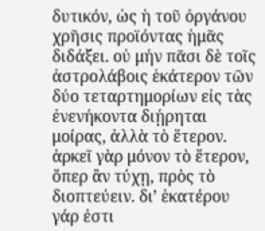δυτικόν, ὡς ἡ τοῦ ὀργάνου χρῆσις προϊόντας ἡμᾶς διδάξει. οὐ μήν πᾶσι δὲ τοῖς ἀστρολάβοις ἑκάτερον τῶν δύο τεταρτημορίων εἰς τὰς ἐνενήκοντα διῄρηται μοίρας, ἀλλὰ τὸ ἕτερον. ἀρκεῖ γὰρ μόνον τὸ ἕτερον, ὅπερ ἂν τύχῃ, πρὸς τὸ διοπτεύειν. δι’ ἑκατέρου γάρ ἐστι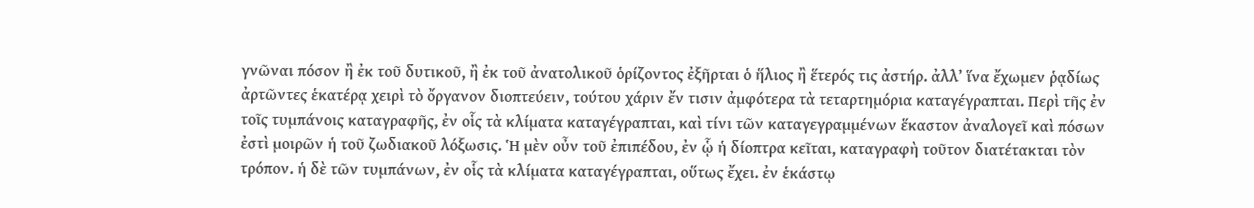γνῶναι πόσον ἢ ἐκ τοῦ δυτικοῦ, ἢ ἐκ τοῦ ἀνατολικοῦ ὁρίζοντος ἐξῆρται ὁ ἥλιος ἢ ἕτερός τις ἀστήρ. ἀλλ’ ἵνα ἔχωμεν ῥᾳδίως ἀρτῶντες ἑκατέρᾳ χειρὶ τὸ ὄργανον διοπτεύειν, τούτου χάριν ἔν τισιν ἀμφότερα τὰ τεταρτημόρια καταγέγραπται. Περὶ τῆς ἐν τοῖς τυμπάνοις καταγραφῆς, ἐν οἷς τὰ κλίματα καταγέγραπται, καὶ τίνι τῶν καταγεγραμμένων ἕκαστον ἀναλογεῖ καὶ πόσων ἐστὶ μοιρῶν ἡ τοῦ ζωδιακοῦ λόξωσις. Ἡ μὲν οὖν τοῦ ἐπιπέδου, ἐν ᾧ ἡ δίοπτρα κεῖται, καταγραφὴ τοῦτον διατέτακται τὸν τρόπον. ἡ δὲ τῶν τυμπάνων, ἐν οἷς τὰ κλίματα καταγέγραπται, οὕτως ἔχει. ἐν ἑκάστῳ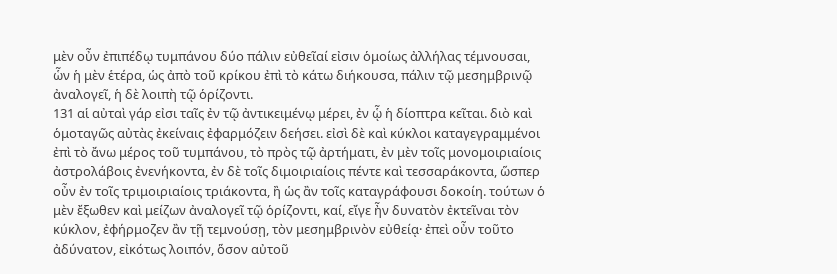μὲν οὖν ἐπιπέδῳ τυμπάνου δύο πάλιν εὐθεῖαί εἰσιν ὁμοίως ἀλλήλας τέμνουσαι, ὧν ἡ μὲν ἑτέρα, ὡς ἀπὸ τοῦ κρίκου ἐπὶ τὸ κάτω διήκουσα, πάλιν τῷ μεσημβρινῷ ἀναλογεῖ, ἡ δὲ λοιπὴ τῷ ὁρίζοντι.
131 αἱ αὐταὶ γάρ εἰσι ταῖς ἐν τῷ ἀντικειμένῳ μέρει, ἐν ᾧ ἡ δίοπτρα κεῖται. διὸ καὶ ὁμοταγῶς αὐτὰς ἐκείναις ἐφαρμόζειν δεήσει. εἰσὶ δὲ καὶ κύκλοι καταγεγραμμένοι ἐπὶ τὸ ἄνω μέρος τοῦ τυμπάνου, τὸ πρὸς τῷ ἀρτήματι, ἐν μὲν τοῖς μονομοιριαίοις ἀστρολάβοις ἐνενήκοντα, ἐν δὲ τοῖς διμοιριαίοις πέντε καὶ τεσσαράκοντα, ὥσπερ οὖν ἐν τοῖς τριμοιριαίοις τριάκοντα, ἢ ὡς ἂν τοῖς καταγράφουσι δοκοίη. τούτων ὁ μὲν ἔξωθεν καὶ μείζων ἀναλογεῖ τῷ ὁρίζοντι, καί, εἴγε ἦν δυνατὸν ἐκτεῖναι τὸν κύκλον, ἐφήρμοζεν ἂν τῇ τεμνούσῃ, τὸν μεσημβρινὸν εὐθείᾳ· ἐπεὶ οὖν τοῦτο ἀδύνατον, εἰκότως λοιπόν, ὅσον αὐτοῦ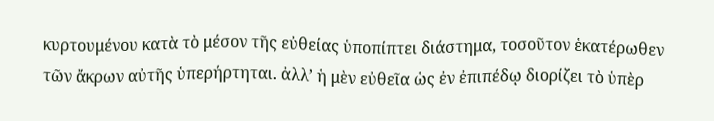κυρτουμένου κατὰ τὸ μέσον τῆς εὐθείας ὑποπίπτει διάστημα, τοσοῦτον ἑκατέρωθεν τῶν ἄκρων αὐτῆς ὑπερήρτηται. ἀλλ’ ἡ μὲν εὐθεῖα ὡς ἐν ἐπιπέδῳ διορίζει τὸ ὑπὲρ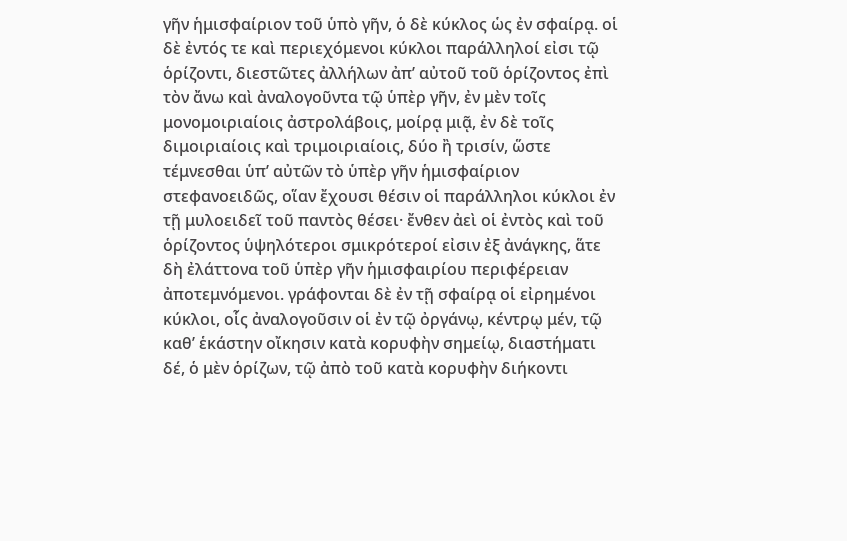γῆν ἡμισφαίριον τοῦ ὑπὸ γῆν, ὁ δὲ κύκλος ὡς ἐν σφαίρᾳ. οἱ δὲ ἐντός τε καὶ περιεχόμενοι κύκλοι παράλληλοί εἰσι τῷ ὁρίζοντι, διεστῶτες ἀλλήλων ἀπ’ αὐτοῦ τοῦ ὁρίζοντος ἐπὶ τὸν ἄνω καὶ ἀναλογοῦντα τῷ ὑπὲρ γῆν, ἐν μὲν τοῖς μονομοιριαίοις ἀστρολάβοις, μοίρᾳ μιᾷ, ἐν δὲ τοῖς διμοιριαίοις καὶ τριμοιριαίοις, δύο ἢ τρισίν, ὥστε τέμνεσθαι ὑπ’ αὐτῶν τὸ ὑπὲρ γῆν ἡμισφαίριον στεφανοειδῶς, οἵαν ἔχουσι θέσιν οἱ παράλληλοι κύκλοι ἐν τῇ μυλοειδεῖ τοῦ παντὸς θέσει· ἔνθεν ἀεὶ οἱ ἐντὸς καὶ τοῦ ὁρίζοντος ὑψηλότεροι σμικρότεροί εἰσιν ἐξ ἀνάγκης, ἅτε δὴ ἐλάττονα τοῦ ὑπὲρ γῆν ἡμισφαιρίου περιφέρειαν ἀποτεμνόμενοι. γράφονται δὲ ἐν τῇ σφαίρᾳ οἱ εἰρημένοι κύκλοι, οἷς ἀναλογοῦσιν οἱ ἐν τῷ ὀργάνῳ, κέντρῳ μέν, τῷ καθ’ ἑκάστην οἴκησιν κατὰ κορυφὴν σημείῳ, διαστήματι δέ, ὁ μὲν ὁρίζων, τῷ ἀπὸ τοῦ κατὰ κορυφὴν διήκοντι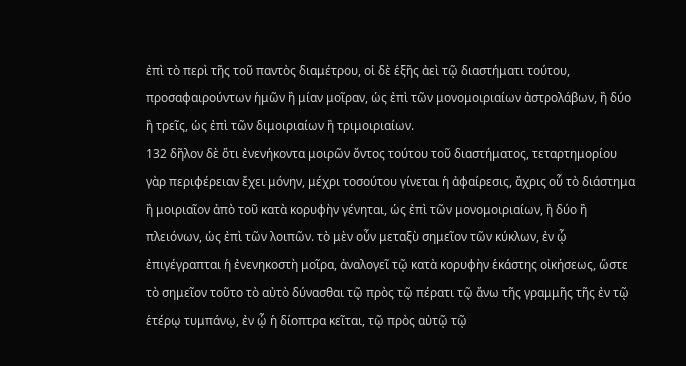ἐπὶ τὸ περὶ τῆς τοῦ παντὸς διαμέτρου, οἱ δὲ ἑξῆς ἀεὶ τῷ διαστήματι τούτου, προσαφαιρούντων ἡμῶν ἢ μίαν μοῖραν, ὡς ἐπὶ τῶν μονομοιριαίων ἀστρολάβων, ἢ δύο ἢ τρεῖς, ὡς ἐπὶ τῶν διμοιριαίων ἢ τριμοιριαίων.
132 δῆλον δὲ ὅτι ἐνενήκοντα μοιρῶν ὄντος τούτου τοῦ διαστήματος, τεταρτημορίου γὰρ περιφέρειαν ἔχει μόνην, μέχρι τοσούτου γίνεται ἡ ἀφαίρεσις, ἄχρις οὗ τὸ διάστημα ἢ μοιριαῖον ἀπὸ τοῦ κατὰ κορυφὴν γένηται, ὡς ἐπὶ τῶν μονομοιριαίων, ἢ δύο ἢ πλειόνων, ὡς ἐπὶ τῶν λοιπῶν. τὸ μὲν οὖν μεταξὺ σημεῖον τῶν κύκλων, ἐν ᾧ ἐπιγέγραπται ἡ ἐνενηκοστὴ μοῖρα, ἀναλογεῖ τῷ κατὰ κορυφὴν ἑκάστης οἰκήσεως, ὥστε τὸ σημεῖον τοῦτο τὸ αὐτὸ δύνασθαι τῷ πρὸς τῷ πέρατι τῷ ἄνω τῆς γραμμῆς τῆς ἐν τῷ ἑτέρῳ τυμπάνῳ, ἐν ᾧ ἡ δίοπτρα κεῖται, τῷ πρὸς αὐτῷ τῷ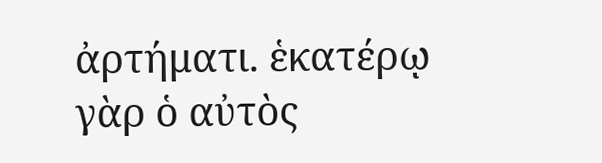ἀρτήματι. ἑκατέρῳ γὰρ ὁ αὐτὸς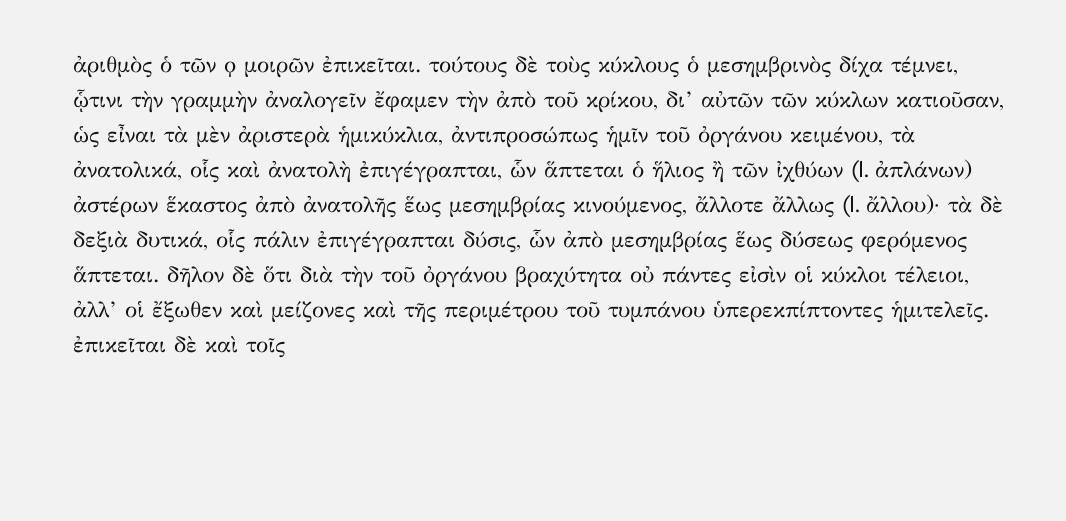ἀριθμὸς ὁ τῶν ϙ μοιρῶν ἐπικεῖται. τούτους δὲ τοὺς κύκλους ὁ μεσημβρινὸς δίχα τέμνει, ᾧτινι τὴν γραμμὴν ἀναλογεῖν ἔφαμεν τὴν ἀπὸ τοῦ κρίκου, δι’ αὐτῶν τῶν κύκλων κατιοῦσαν, ὡς εἶναι τὰ μὲν ἀριστερὰ ἡμικύκλια, ἀντιπροσώπως ἡμῖν τοῦ ὀργάνου κειμένου, τὰ ἀνατολικά, οἷς καὶ ἀνατολὴ ἐπιγέγραπται, ὧν ἅπτεται ὁ ἥλιος ἢ τῶν ἰχθύων (l. ἀπλάνων) ἀστέρων ἕκαστος ἀπὸ ἀνατολῆς ἕως μεσημβρίας κινούμενος, ἄλλοτε ἄλλως (l. ἄλλου)· τὰ δὲ δεξιὰ δυτικά, οἷς πάλιν ἐπιγέγραπται δύσις, ὧν ἀπὸ μεσημβρίας ἕως δύσεως φερόμενος ἅπτεται. δῆλον δὲ ὅτι διὰ τὴν τοῦ ὀργάνου βραχύτητα οὐ πάντες εἰσὶν οἱ κύκλοι τέλειοι, ἀλλ’ οἱ ἔξωθεν καὶ μείζονες καὶ τῆς περιμέτρου τοῦ τυμπάνου ὑπερεκπίπτοντες ἡμιτελεῖς. ἐπικεῖται δὲ καὶ τοῖς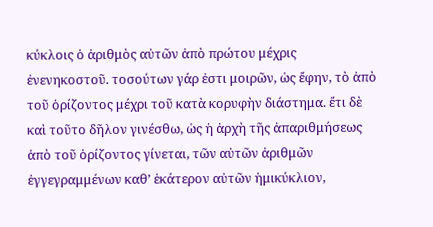κύκλοις ὁ ἀριθμὸς αὐτῶν ἀπὸ πρώτου μέχρις ἐνενηκοστοῦ. τοσούτων γάρ ἐστι μοιρῶν, ὡς ἔφην, τὸ ἀπὸ τοῦ ὁρίζοντος μέχρι τοῦ κατὰ κορυφὴν διάστημα. ἔτι δὲ καὶ τοῦτο δῆλον γινέσθω, ὡς ἡ ἀρχὴ τῆς ἀπαριθμήσεως ἀπὸ τοῦ ὁρίζοντος γίνεται, τῶν αὐτῶν ἀριθμῶν ἐγγεγραμμένων καθ’ ἑκάτερον αὐτῶν ἡμικύκλιον,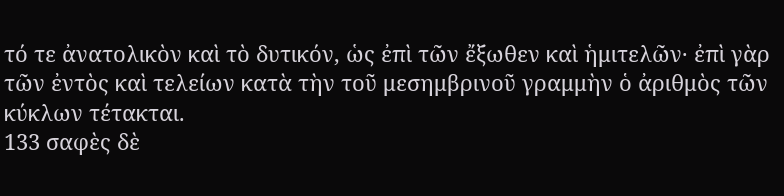τό τε ἀνατολικὸν καὶ τὸ δυτικόν, ὡς ἐπὶ τῶν ἔξωθεν καὶ ἡμιτελῶν· ἐπὶ γὰρ τῶν ἐντὸς καὶ τελείων κατὰ τὴν τοῦ μεσημβρινοῦ γραμμὴν ὁ ἀριθμὸς τῶν κύκλων τέτακται.
133 σαφὲς δὲ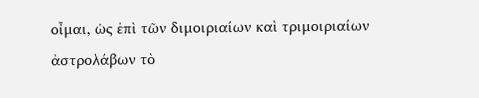οἶμαι, ὡς ἐπὶ τῶν διμοιριαίων καὶ τριμοιριαίων ἀστρολάβων τὸ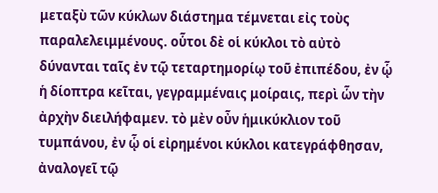μεταξὺ τῶν κύκλων διάστημα τέμνεται εἰς τοὺς παραλελειμμένους. οὗτοι δὲ οἱ κύκλοι τὸ αὐτὸ δύνανται ταῖς ἐν τῷ τεταρτημορίῳ τοῦ ἐπιπέδου, ἐν ᾧ ἡ δίοπτρα κεῖται, γεγραμμέναις μοίραις, περὶ ὧν τὴν ἀρχὴν διειλήφαμεν. τὸ μὲν οὖν ἡμικύκλιον τοῦ τυμπάνου, ἐν ᾧ οἱ εἰρημένοι κύκλοι κατεγράφθησαν, ἀναλογεῖ τῷ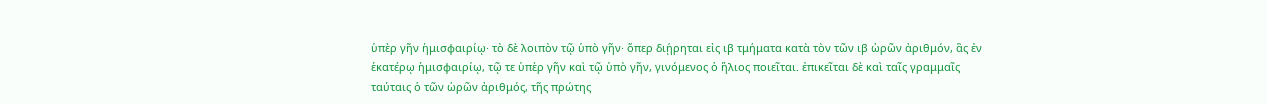ὑπὲρ γῆν ἡμισφαιρίῳ· τὸ δὲ λοιπὸν τῷ ὑπὸ γῆν· ὅπερ διῄρηται εἰς ιβ τμήματα κατὰ τὸν τῶν ιβ ὡρῶν ἀριθμόν, ἃς ἐν ἑκατέρῳ ἡμισφαιρίῳ, τῷ τε ὑπὲρ γῆν καὶ τῷ ὑπὸ γῆν, γινόμενος ὁ ἥλιος ποιεῖται. ἐπικεῖται δὲ καὶ ταῖς γραμμαῖς ταύταις ὁ τῶν ὡρῶν ἀριθμός, τῆς πρώτης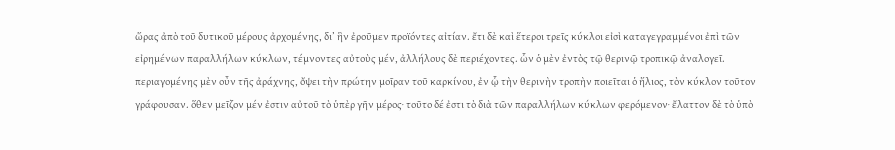ὥρας ἀπὸ τοῦ δυτικοῦ μέρους ἀρχομένης, δι’ ἣν ἐροῦμεν προϊόντες αἰτίαν. ἔτι δὲ καὶ ἕτεροι τρεῖς κύκλοι εἰσὶ καταγεγραμμένοι ἐπὶ τῶν εἰρημένων παραλλήλων κύκλων, τέμνοντες αὐτοὺς μέν, ἀλλήλους δὲ περιέχοντες. ὧν ὁ μὲν ἐντὸς τῷ θερινῷ τροπικῷ ἀναλογεῖ. περιαγομένης μὲν οὖν τῆς ἀράχνης, ὄψει τὴν πρώτην μοῖραν τοῦ καρκίνου, ἐν ᾧ τὴν θερινὴν τροπὴν ποιεῖται ὁ ἥλιος, τὸν κύκλον τοῦτον γράφουσαν. ὅθεν μεῖζον μέν ἐστιν αὐτοῦ τὸ ὑπὲρ γῆν μέρος· τοῦτο δέ ἐστι τὸ διὰ τῶν παραλλήλων κύκλων φερόμενον· ἔλαττον δὲ τὸ ὑπὸ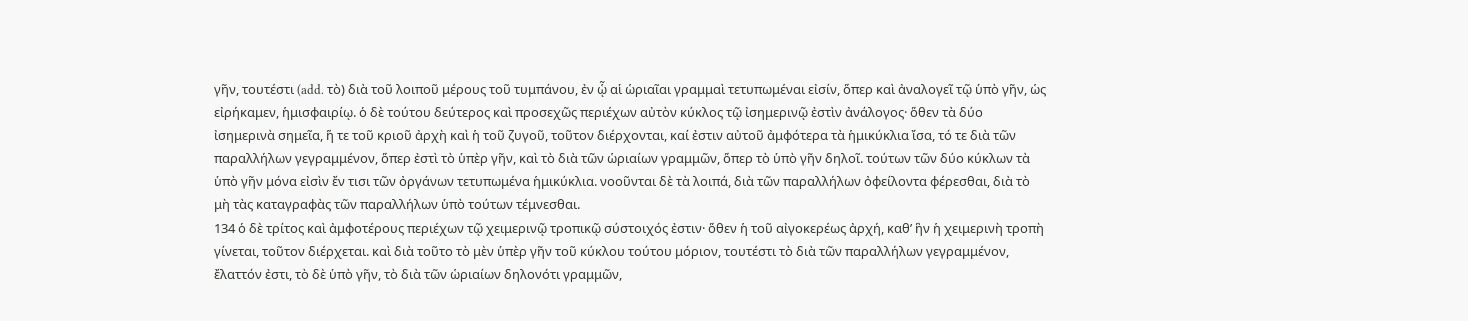γῆν, τουτέστι (add. τὸ) διὰ τοῦ λοιποῦ μέρους τοῦ τυμπάνου, ἐν ᾧ αἱ ὡριαῖαι γραμμαὶ τετυπωμέναι εἰσίν, ὅπερ καὶ ἀναλογεῖ τῷ ὑπὸ γῆν, ὡς εἰρήκαμεν, ἡμισφαιρίῳ. ὁ δὲ τούτου δεύτερος καὶ προσεχῶς περιέχων αὐτὸν κύκλος τῷ ἰσημερινῷ ἐστὶν ἀνάλογος· ὅθεν τὰ δύο ἰσημερινὰ σημεῖα, ἥ τε τοῦ κριοῦ ἀρχὴ καὶ ἡ τοῦ ζυγοῦ, τοῦτον διέρχονται, καί ἐστιν αὐτοῦ ἀμφότερα τὰ ἡμικύκλια ἴσα, τό τε διὰ τῶν παραλλήλων γεγραμμένον, ὅπερ ἐστὶ τὸ ὑπὲρ γῆν, καὶ τὸ διὰ τῶν ὡριαίων γραμμῶν, ὅπερ τὸ ὑπὸ γῆν δηλοῖ. τούτων τῶν δύο κύκλων τὰ ὑπὸ γῆν μόνα εἰσὶν ἔν τισι τῶν ὀργάνων τετυπωμένα ἡμικύκλια. νοοῦνται δὲ τὰ λοιπά, διὰ τῶν παραλλήλων ὀφείλοντα φέρεσθαι, διὰ τὸ μὴ τὰς καταγραφὰς τῶν παραλλήλων ὑπὸ τούτων τέμνεσθαι.
134 ὁ δὲ τρίτος καὶ ἀμφοτέρους περιέχων τῷ χειμερινῷ τροπικῷ σύστοιχός ἐστιν· ὅθεν ἡ τοῦ αἰγοκερέως ἀρχή, καθ’ ἣν ἡ χειμερινὴ τροπὴ γίνεται, τοῦτον διέρχεται. καὶ διὰ τοῦτο τὸ μὲν ὑπὲρ γῆν τοῦ κύκλου τούτου μόριον, τουτέστι τὸ διὰ τῶν παραλλήλων γεγραμμένον, ἔλαττόν ἐστι, τὸ δὲ ὑπὸ γῆν, τὸ διὰ τῶν ὡριαίων δηλονότι γραμμῶν,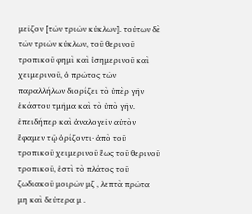μεῖζον [τῶν τριῶν κύκλων]. τούτων δὲ τῶν τριῶν κύκλων, τοῦ θερινοῦ τροπικοῦ φημὶ καὶ ἰσημερινοῦ καὶ χειμερινοῦ, ὁ πρῶτος τῶν παραλλήλων διορίζει τὸ ὑπὲρ γῆν ἑκάστου τμῆμα καὶ τὸ ὑπὸ γῆν. ἐπειδήπερ καὶ ἀναλογεῖν αὐτὸν ἔφαμεν τῷ ὁρίζοντι· ἀπὸ τοῦ τροπικοῦ χειμερινοῦ ἕως τοῦ θερινοῦ τροπικοῦ, ἐστὶ τὸ πλάτος τοῦ ζωδιακοῦ μοιρῶν μζ , λεπτὰ πρῶτα μη καὶ δεύτερα μ .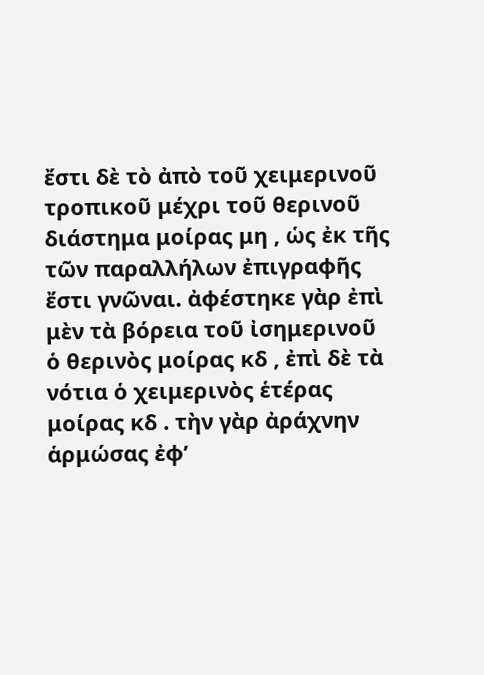ἔστι δὲ τὸ ἀπὸ τοῦ χειμερινοῦ τροπικοῦ μέχρι τοῦ θερινοῦ διάστημα μοίρας μη , ὡς ἐκ τῆς τῶν παραλλήλων ἐπιγραφῆς ἔστι γνῶναι. ἀφέστηκε γὰρ ἐπὶ μὲν τὰ βόρεια τοῦ ἰσημερινοῦ ὁ θερινὸς μοίρας κδ , ἐπὶ δὲ τὰ νότια ὁ χειμερινὸς ἑτέρας μοίρας κδ . τὴν γὰρ ἀράχνην ἁρμώσας ἐφ’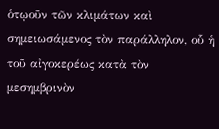ὁτῳοῦν τῶν κλιμάτων καὶ σημειωσάμενος τὸν παράλληλον, οὗ ἡ τοῦ αἰγοκερέως κατὰ τὸν μεσημβρινὸν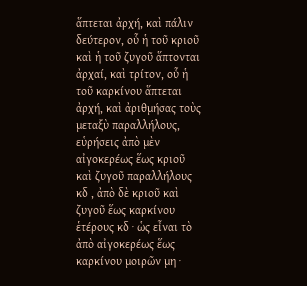ἅπτεται ἀρχή, καὶ πάλιν δεύτερον, οὗ ἡ τοῦ κριοῦ καὶ ἡ τοῦ ζυγοῦ ἅπτονται ἀρχαί, καὶ τρίτον, οὗ ἡ τοῦ καρκίνου ἅπτεται ἀρχή, καὶ ἀριθμήσας τοὺς μεταξὺ παραλλήλους, εὑρήσεις ἀπὸ μὲν αἰγοκερέως ἕως κριοῦ καὶ ζυγοῦ παραλλήλους κδ , ἀπὸ δὲ κριοῦ καὶ ζυγοῦ ἕως καρκίνου ἑτέρους κδ · ὡς εἶναι τὸ ἀπὸ αἰγοκερέως ἕως καρκίνου μοιρῶν μη ·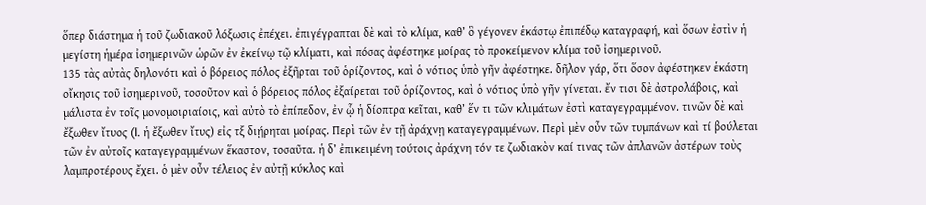ὅπερ διάστημα ἡ τοῦ ζωδιακοῦ λόξωσις ἐπέχει. ἐπιγέγραπται δὲ καὶ τὸ κλίμα, καθ’ ὃ γέγονεν ἑκάστῳ ἐπιπέδῳ καταγραφή, καὶ ὅσων ἐστὶν ἡ μεγίστη ἡμέρα ἰσημερινῶν ὡρῶν ἐν ἐκείνῳ τῷ κλίματι, καὶ πόσας ἀφέστηκε μοίρας τὸ προκείμενον κλίμα τοῦ ἰσημερινοῦ.
135 τὰς αὐτὰς δηλονότι καὶ ὁ βόρειος πόλος ἐξῆρται τοῦ ὁρίζοντος, καὶ ὁ νότιος ὑπὸ γῆν ἀφέστηκε. δῆλον γάρ, ὅτι ὅσον ἀφέστηκεν ἑκάστη οἴκησις τοῦ ἰσημερινοῦ, τοσοῦτον καὶ ὁ βόρειος πόλος ἐξαίρεται τοῦ ὁρίζοντος, καὶ ὁ νότιος ὑπὸ γῆν γίνεται. ἔν τισι δὲ ἀστρολάβοις, καὶ μάλιστα ἐν τοῖς μονομοιριαίοις, καὶ αὐτὸ τὸ ἐπίπεδον, ἐν ᾧ ἡ δίοπτρα κεῖται, καθ’ ἕν τι τῶν κλιμάτων ἐστὶ καταγεγραμμένον. τινῶν δὲ καὶ ἔξωθεν ἴτυος (l. ἡ ἔξωθεν ἴτυς) εἰς τξ διῄρηται μοίρας. Περὶ τῶν ἐν τῇ ἀράχνῃ καταγεγραμμένων. Περὶ μὲν οὖν τῶν τυμπάνων καὶ τί βούλεται τῶν ἐν αὐτοῖς καταγεγραμμένων ἕκαστον, τοσαῦτα. ἡ δ’ ἐπικειμένη τούτοις ἀράχνη τόν τε ζωδιακὸν καί τινας τῶν ἀπλανῶν ἀστέρων τοὺς λαμπροτέρους ἔχει. ὁ μὲν οὖν τέλειος ἐν αὐτῇ κύκλος καὶ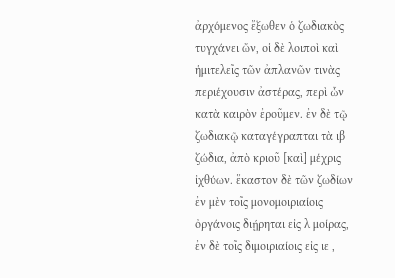ἀρχόμενος ἔξωθεν ὁ ζωδιακὸς τυγχάνει ὤν, οἱ δὲ λοιποὶ καὶ ἡμιτελεῖς τῶν ἀπλανῶν τινὰς περιέχουσιν ἀστέρας, περὶ ὧν κατὰ καιρὸν ἐροῦμεν. ἐν δὲ τῷ ζωδιακῷ καταγέγραπται τὰ ιβ ζώδια, ἀπὸ κριοῦ [καὶ] μέχρις ἰχθύων. ἕκαστον δὲ τῶν ζωδίων ἐν μὲν τοῖς μονομοιριαίοις ὀργάνοις διῄρηται εἰς λ μοίρας, ἐν δὲ τοῖς διμοιριαίοις εἰς ιε ,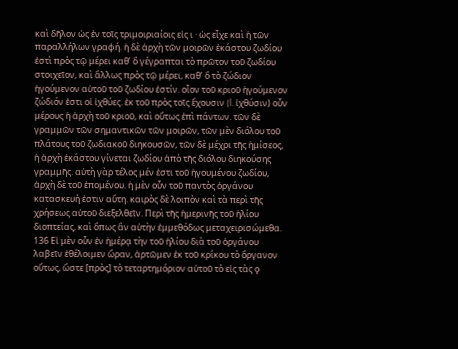καὶ δῆλον ὡς ἐν τοῖς τριμοιριαίοις εἰς ι · ὡς εἶχε καὶ ἡ τῶν παραλλήλων γραφή. ἡ δὲ ἀρχὴ τῶν μοιρῶν ἑκάστου ζωδίου ἐστὶ πρὸς τῷ μέρει καθ’ ὃ γέγραπται τὸ πρῶτον τοῦ ζωδίου στοιχεῖον, καὶ ἄλλως πρὸς τῷ μέρει, καθ’ ὃ τὸ ζώδιον ἡγούμενον αὐτοῦ τοῦ ζωδίου ἐστίν. οἷον τοῦ κριοῦ ἡγούμενον ζώδιόν ἐστι οἱ ἰχθύες. ἐκ τοῦ πρὸς τοῖς ἔχουσιν (l. ἰχθύσιν) οὖν μέρους ἡ ἀρχὴ τοῦ κριοῦ, καὶ οὕτως ἐπὶ πάντων. τῶν δὲ γραμμῶν τῶν σημαντικῶν τῶν μοιρῶν, τῶν μὲν διόλου τοῦ πλάτους τοῦ ζωδιακοῦ διηκουσῶν, τῶν δὲ μέχρι τῆς ἡμίσεος, ἡ ἀρχὴ ἑκάστου γίνεται ζωδίου ἀπὸ τῆς διόλου διηκούσης γραμμῆς. αὐτὴ γὰρ τέλος μέν ἐστι τοῦ ἡγουμένου ζωδίου, ἀρχὴ δὲ τοῦ ἑπομένου. ἡ μὲν οὖν τοῦ παντὸς ὀργάνου κατασκευή ἐστιν αὕτη. καιρὸς δὲ λοιπὸν καὶ τὰ περὶ τῆς χρήσεως αὐτοῦ διεξελθεῖν. Περὶ τῆς ἡμερινῆς τοῦ ἡλίου διοπτείας, καὶ ὅπως ἂν αὐτὴν ἐμμεθόδως μεταχειρισώμεθα.
136 Εἰ μὲν οὖν ἐν ἡμέρᾳ τὴν τοῦ ἡλίου διὰ τοῦ ὀργάνου λαβεῖν ἐθέλοιμεν ὥραν, ἀρτῶμεν ἐκ τοῦ κρίκου τὸ ὄργανον οὕτως, ὥστε [πρὸς] τὸ τεταρτημόριον αὐτοῦ τὸ εἰς τὰς ϙ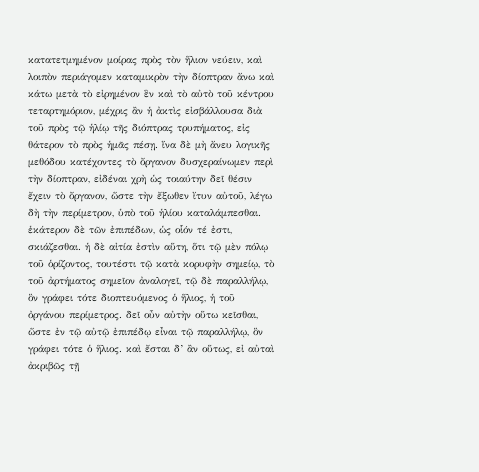κατατετμημένον μοίρας πρὸς τὸν ἥλιον νεύειν, καὶ λοιπὸν περιάγομεν καταμικρὸν τὴν δίοπτραν ἄνω καὶ κάτω μετὰ τὸ εἰρημένον ἓν καὶ τὸ αὐτὸ τοῦ κέντρου τεταρτημόριον, μέχρις ἂν ἡ ἀκτὶς εἰσβάλλουσα διὰ τοῦ πρὸς τῷ ἡλίῳ τῆς διόπτρας τρυπήματος, εἰς θάτερον τὸ πρὸς ἡμᾶς πέσῃ. ἵνα δὲ μὴ ἄνευ λογικῆς μεθόδου κατέχοντες τὸ ὄργανον δυσχεραίνωμεν περὶ τὴν δίοπτραν, εἰδέναι χρὴ ὡς τοιαύτην δεῖ θέσιν ἔχειν τὸ ὄργανον, ὥστε τὴν ἔξωθεν ἴτυν αὐτοῦ, λέγω δὴ τὴν περίμετρον, ὑπὸ τοῦ ἡλίου καταλάμπεσθαι. ἑκάτερον δὲ τῶν ἐπιπέδων, ὡς οἷόν τέ ἐστι, σκιάζεσθαι. ἡ δὲ αἰτία ἐστὶν αὕτη, ὅτι τῷ μὲν πόλῳ τοῦ ὁρίζοντος, τουτέστι τῷ κατὰ κορυφὴν σημείῳ, τὸ τοῦ ἀρτήματος σημεῖον ἀναλογεῖ, τῷ δὲ παραλλήλῳ, ὃν γράφει τότε διοπτευόμενος ὁ ἥλιος, ἡ τοῦ ὀργάνου περίμετρος. δεῖ οὖν αὐτὴν οὕτω κεῖσθαι, ὥστε ἐν τῷ αὐτῷ ἐπιπέδῳ εἶναι τῷ παραλλήλῳ, ὃν γράφει τότε ὁ ἥλιος. καὶ ἔσται δ’ ἂν οὕτως, εἰ αὐταὶ ἀκριβῶς τῇ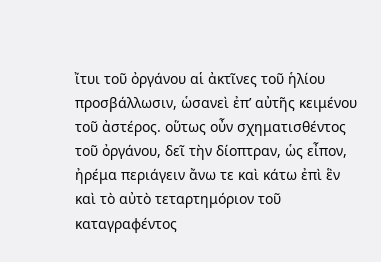ἴτυι τοῦ ὀργάνου αἱ ἀκτῖνες τοῦ ἡλίου προσβάλλωσιν, ὡσανεὶ ἐπ’ αὐτῆς κειμένου τοῦ ἀστέρος. οὕτως οὖν σχηματισθέντος τοῦ ὀργάνου, δεῖ τὴν δίοπτραν, ὡς εἶπον, ἠρέμα περιάγειν ἄνω τε καὶ κάτω ἐπὶ ἓν καὶ τὸ αὐτὸ τεταρτημόριον τοῦ καταγραφέντος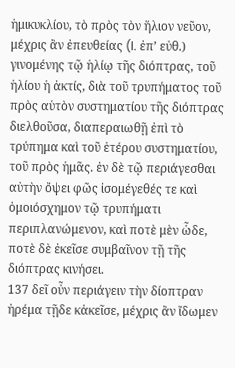ἡμικυκλίου, τὸ πρὸς τὸν ἥλιον νεῦον, μέχρις ἂν ἐπευθείας (l. ἐπ’ εὐθ.) γινομένης τῷ ἡλίῳ τῆς διόπτρας, τοῦ ἡλίου ἡ ἀκτίς, διὰ τοῦ τρυπήματος τοῦ πρὸς αὑτὸν συστηματίου τῆς διόπτρας διελθοῦσα, διαπεραιωθῇ ἐπὶ τὸ τρύπημα καὶ τοῦ ἑτέρου συστηματίου, τοῦ πρὸς ἡμᾶς. ἐν δὲ τῷ περιάγεσθαι αὐτὴν ὄψει φῶς ἰσομέγεθές τε καὶ ὁμοιόσχημον τῷ τρυπήματι περιπλανώμενον, καὶ ποτὲ μὲν ὧδε, ποτὲ δὲ ἐκεῖσε συμβαῖνον τῇ τῆς διόπτρας κινήσει.
137 δεῖ οὖν περιάγειν τὴν δίοπτραν ἠρέμα τῇδε κἀκεῖσε, μέχρις ἂν ἴδωμεν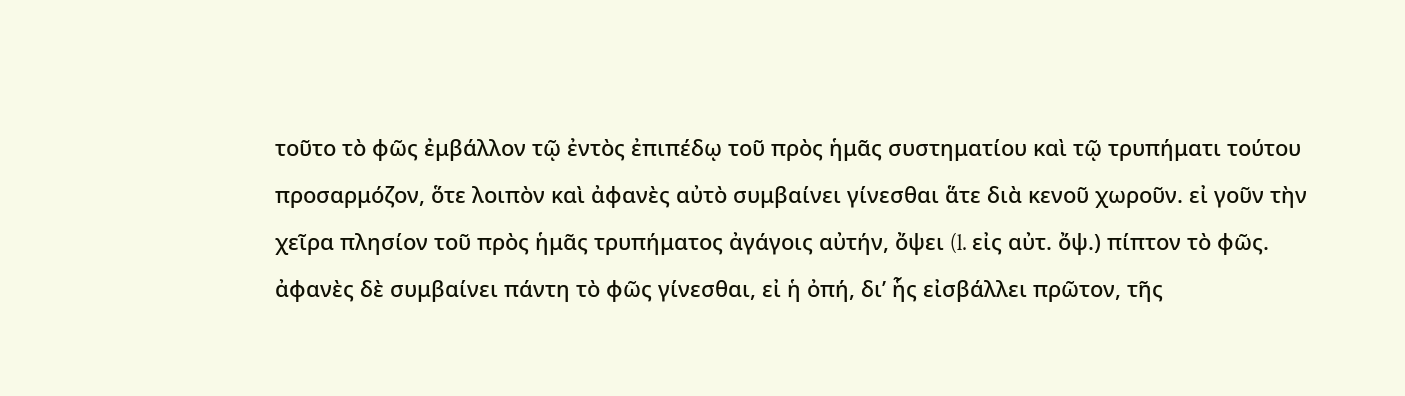τοῦτο τὸ φῶς ἐμβάλλον τῷ ἐντὸς ἐπιπέδῳ τοῦ πρὸς ἡμᾶς συστηματίου καὶ τῷ τρυπήματι τούτου προσαρμόζον, ὅτε λοιπὸν καὶ ἀφανὲς αὐτὸ συμβαίνει γίνεσθαι ἅτε διὰ κενοῦ χωροῦν. εἰ γοῦν τὴν χεῖρα πλησίον τοῦ πρὸς ἡμᾶς τρυπήματος ἀγάγοις αὐτήν, ὄψει (l. εἰς αὐτ. ὄψ.) πίπτον τὸ φῶς. ἀφανὲς δὲ συμβαίνει πάντη τὸ φῶς γίνεσθαι, εἰ ἡ ὀπή, δι’ ἧς εἰσβάλλει πρῶτον, τῆς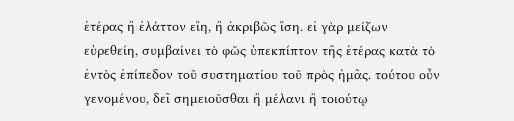ἑτέρας ἢ ἐλάττον εἴη, ἢ ἀκριβῶς ἴση. εἰ γὰρ μείζων εὑρεθείη, συμβαίνει τὸ φῶς ὑπεκπίπτον τῆς ἑτέρας κατὰ τὸ ἐντὸς ἐπίπεδον τοῦ συστηματίου τοῦ πρὸς ἡμᾶς. τούτου οὖν γενομένου, δεῖ σημειοῦσθαι ἢ μέλανι ἢ τοιούτῳ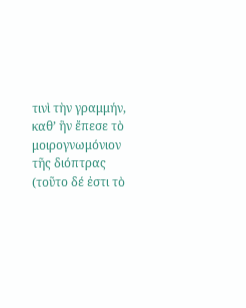τινὶ τὴν γραμμήν, καθ’ ἣν ἔπεσε τὸ μοιρογνωμόνιον τῆς διόπτρας (τοῦτο δέ ἐστι τὸ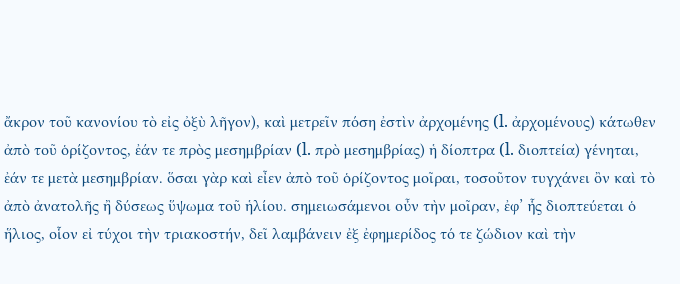ἄκρον τοῦ κανονίου τὸ εἰς ὀξὺ λῆγον), καὶ μετρεῖν πόση ἐστὶν ἀρχομένης (l. ἀρχομένους) κάτωθεν ἀπὸ τοῦ ὁρίζοντος, ἐάν τε πρὸς μεσημβρίαν (l. πρὸ μεσημβρίας) ἡ δίοπτρα (l. διοπτεία) γένηται, ἐάν τε μετὰ μεσημβρίαν. ὅσαι γὰρ καὶ εἶεν ἀπὸ τοῦ ὁρίζοντος μοῖραι, τοσοῦτον τυγχάνει ὂν καὶ τὸ ἀπὸ ἀνατολῆς ἢ δύσεως ὕψωμα τοῦ ἡλίου. σημειωσάμενοι οὖν τὴν μοῖραν, ἐφ’ ἧς διοπτεύεται ὁ ἥλιος, οἷον εἰ τύχοι τὴν τριακοστήν, δεῖ λαμβάνειν ἐξ ἐφημερίδος τό τε ζώδιον καὶ τὴν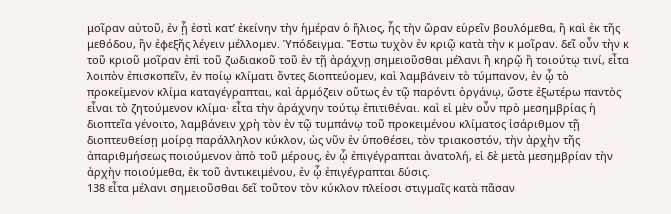μοῖραν αὐτοῦ, ἐν ᾗ ἐστὶ κατ’ ἐκείνην τὴν ἡμέραν ὁ ἥλιος, ἧς τὴν ὥραν εὑρεῖν βουλόμεθα, ἢ καὶ ἐκ τῆς μεθόδου, ἣν ἐφεξῆς λέγειν μέλλομεν. Ὑπόδειγμα. Ἔστω τυχὸν ἐν κριῷ κατὰ τὴν κ μοῖραν. δεῖ οὖν τὴν κ τοῦ κριοῦ μοῖραν ἐπὶ τοῦ ζωδιακοῦ τοῦ ἐν τῇ ἀράχνῃ σημειοῦσθαι μέλανι ἢ κηρῷ ἢ τοιούτῳ τινί, εἶτα λοιπὸν ἐπισκοπεῖν, ἐν ποίῳ κλίματι ὄντες διοπτεύομεν, καὶ λαμβάνειν τὸ τύμπανον, ἐν ᾧ τὸ προκείμενον κλίμα καταγέγραπται, καὶ ἁρμόζειν οὕτως ἐν τῷ παρόντι ὀργάνῳ, ὥστε ἐξωτέρω παντὸς εἶναι τὸ ζητούμενον κλίμα· εἶτα τὴν ἀράχνην τούτῳ ἐπιτιθέναι. καὶ εἰ μὲν οὖν πρὸ μεσημβρίας ἡ διοπτεῖα γένοιτο, λαμβάνειν χρὴ τὸν ἐν τῷ τυμπάνῳ τοῦ προκειμένου κλίματος ἰσάριθμον τῇ διοπτευθείσῃ μοίρᾳ παράλληλον κύκλον, ὡς νῦν ἐν ὑποθέσει, τὸν τριακοστόν, τὴν ἀρχὴν τῆς ἀπαριθμήσεως ποιούμενον ἀπὸ τοῦ μέρους, ἐν ᾧ ἐπιγέγραπται ἀνατολή, εἰ δὲ μετὰ μεσημβρίαν τὴν ἀρχὴν ποιούμεθα, ἐκ τοῦ ἀντικειμένου, ἐν ᾧ ἐπιγέγραπται δύσις.
138 εἶτα μέλανι σημειοῦσθαι δεῖ τοῦτον τὸν κύκλον πλείοσι στιγμαῖς κατὰ πᾶσαν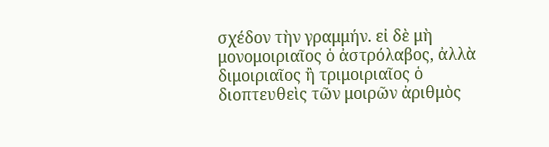σχέδον τὴν γραμμήν. εἰ δὲ μὴ μονομοιριαῖος ὁ ἀστρόλαβος, ἀλλὰ διμοιριαῖος ἢ τριμοιριαῖος ὁ διοπτευθεὶς τῶν μοιρῶν ἀριθμὸς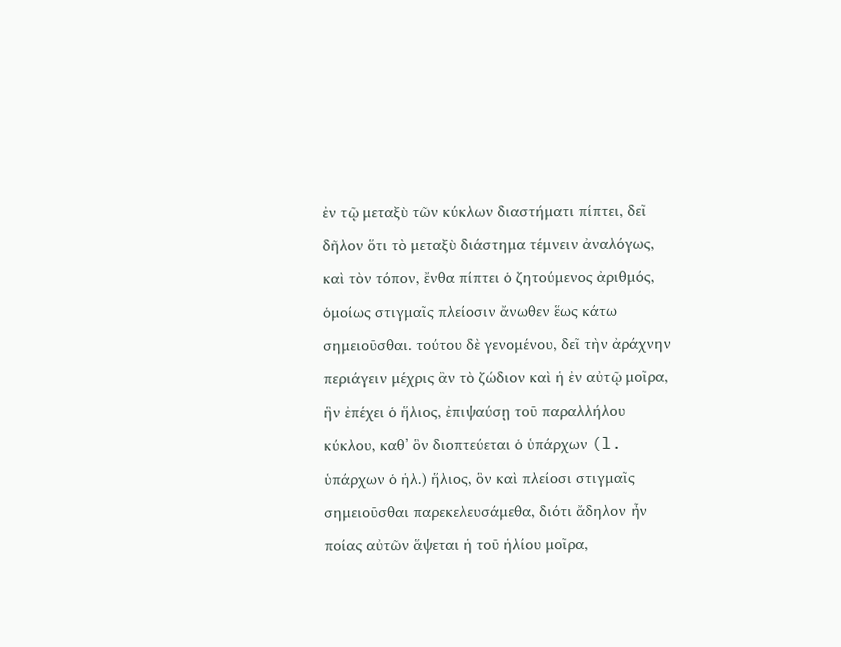ἐν τῷ μεταξὺ τῶν κύκλων διαστήματι πίπτει, δεῖ δῆλον ὅτι τὸ μεταξὺ διάστημα τέμνειν ἀναλόγως, καὶ τὸν τόπον, ἔνθα πίπτει ὁ ζητούμενος ἀριθμός, ὁμοίως στιγμαῖς πλείοσιν ἄνωθεν ἕως κάτω σημειοῦσθαι. τούτου δὲ γενομένου, δεῖ τὴν ἀράχνην περιάγειν μέχρις ἂν τὸ ζώδιον καὶ ἡ ἐν αὐτῷ μοῖρα, ἣν ἐπέχει ὁ ἥλιος, ἐπιψαύσῃ τοῦ παραλλήλου κύκλου, καθ’ ὃν διοπτεύεται ὁ ὑπάρχων (l. ὑπάρχων ὁ ἡλ.) ἥλιος, ὃν καὶ πλείοσι στιγμαῖς σημειοῦσθαι παρεκελευσάμεθα, διότι ἄδηλον ἦν ποίας αὐτῶν ἅψεται ἡ τοῦ ἡλίου μοῖρα,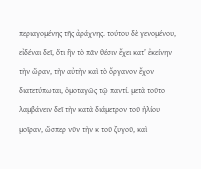περιαγομένης τῆς ἀράχνης. τούτου δὲ γενομένου, εἰδέναι δεῖ, ὅτι ἣν τὸ πᾶν θέσιν ἔχει κατ’ ἐκείνην τὴν ὥραν, τὴν αὐτὴν καὶ τὸ ὄργανον ἔχον διατετύπωται, ὁμοταγῶς τῷ παντί. μετὰ τοῦτο λαμβάνειν δεῖ τὴν κατὰ διάμετρον τοῦ ἡλίου μοῖραν, ὥσπερ νῦν τὴν κ τοῦ ζυγοῦ, καὶ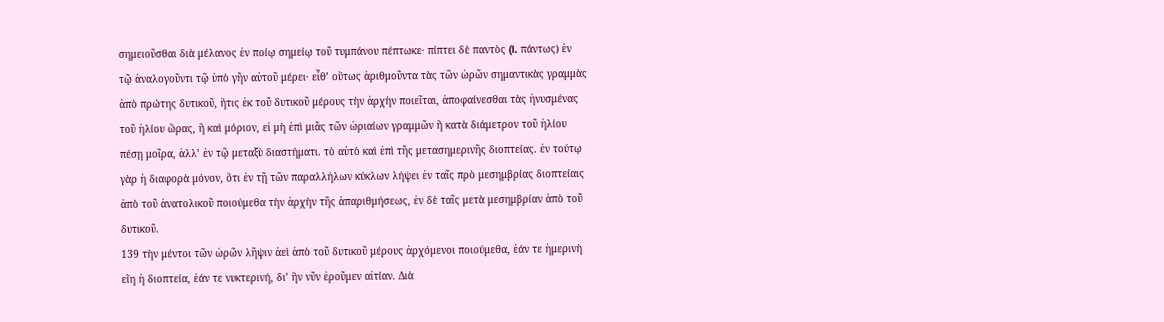σημειοῦσθαι διὰ μέλανος ἐν ποίῳ σημείῳ τοῦ τυμπάνου πέπτωκε· πίπτει δὲ παντὸς (l. πάντως) ἐν τῷ ἀναλογοῦντι τῷ ὑπὸ γῆν αὐτοῦ μέρει· εἶθ’ οὕτως ἀριθμοῦντα τὰς τῶν ὡρῶν σημαντικὰς γραμμὰς ἀπὸ πρώτης δυτικοῦ, ἥτις ἐκ τοῦ δυτικοῦ μέρους τὴν ἀρχὴν ποιεῖται, ἀποφαίνεσθαι τὰς ἠνυσμένας τοῦ ἡλίου ὥρας, ἢ καὶ μόριον, εἰ μὴ ἐπὶ μιᾶς τῶν ὡριαίων γραμμῶν ἢ κατὰ διάμετρον τοῦ ἡλίου πέσῃ μοῖρα, ἀλλ’ ἐν τῷ μεταξὺ διαστήματι. τὸ αὐτὸ καὶ ἐπὶ τῆς μετασημερινῆς διοπτείας. ἐν τούτῳ γὰρ ἡ διαφορὰ μόνον, ὅτι ἐν τῇ τῶν παραλλήλων κύκλων λήψει ἐν ταῖς πρὸ μεσημβρίας διοπτείαις ἀπὸ τοῦ ἀνατολικοῦ ποιούμεθα τὴν ἀρχὴν τῆς ἀπαριθμήσεως, ἐν δὲ ταῖς μετὰ μεσημβρίαν ἀπὸ τοῦ δυτικοῦ.
139 τὴν μέντοι τῶν ὡρῶν λῆψιν ἀεὶ ἀπὸ τοῦ δυτικοῦ μέρους ἀρχόμενοι ποιούμεθα, ἐάν τε ἡμερινὴ εἴη ἡ διοπτεία, ἐάν τε νυκτερινή, δι’ ἣν νῦν ἐροῦμεν αἰτίαν. Διὰ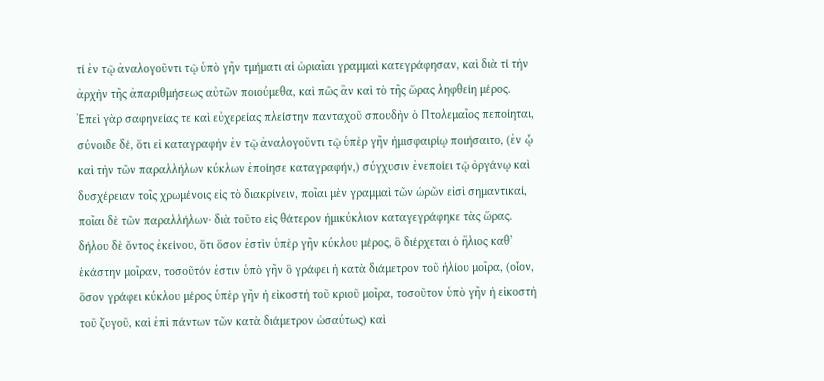τί ἐν τῷ ἀναλογοῦντι τῷ ὑπὸ γῆν τμήματι αἱ ὡριαῖαι γραμμαὶ κατεγράφησαν, καὶ διὰ τί τὴν ἀρχὴν τῆς ἀπαριθμήσεως αὐτῶν ποιούμεθα, καὶ πῶς ἂν καὶ τὸ τῆς ὥρας ληφθείη μέρος. Ἐπεὶ γὰρ σαφηνείας τε καὶ εὐχερείας πλείστην πανταχοῦ σπουδὴν ὁ Πτολεμαῖος πεποίηται, σύνοιδε δέ, ὅτι εἰ καταγραφὴν ἐν τῷ ἀναλογοῦντι τῷ ὑπὲρ γῆν ἡμισφαιρίῳ ποιήσαιτο, (ἐν ᾧ καὶ τὴν τῶν παραλλήλων κύκλων ἐποίησε καταγραφήν,) σύγχυσιν ἐνεποίει τῷ ὀργάνῳ καὶ δυσχέρειαν τοῖς χρωμένοις εἰς τὸ διακρίνειν, ποῖαι μὲν γραμμαὶ τῶν ὡρῶν εἰσὶ σημαντικαί, ποῖαι δὲ τῶν παραλλήλων· διὰ τοῦτο εἰς θάτερον ἡμικύκλιον καταγεγράφηκε τὰς ὥρας. δήλου δὲ ὄντος ἐκείνου, ὅτι ὅσον ἐστὶν ὑπὲρ γῆν κύκλου μέρος, ὃ διέρχεται ὁ ἥλιος καθ’ ἑκάστην μοῖραν, τοσοῦτόν ἐστιν ὑπὸ γῆν ὃ γράφει ἡ κατὰ διάμετρον τοῦ ἡλίου μοῖρα, (οἷον, ὅσον γράφει κύκλου μέρος ὑπὲρ γῆν ἡ εἰκοστὴ τοῦ κριοῦ μοῖρα, τοσοῦτον ὑπὸ γῆν ἡ εἰκοστὴ τοῦ ζυγοῦ, καὶ ἐπὶ πάντων τῶν κατὰ διάμετρον ὡσαύτως) καὶ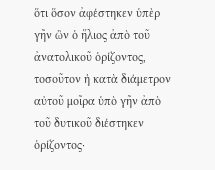ὅτι ὅσον ἀφέστηκεν ὑπὲρ γῆν ὢν ὁ ἥλιος ἀπὸ τοῦ ἀνατολικοῦ ὁρίζοντος, τοσοῦτον ἡ κατὰ διάμετρον αὐτοῦ μοῖρα ὑπὸ γῆν ἀπὸ τοῦ δυτικοῦ διέστηκεν ὁρίζοντος·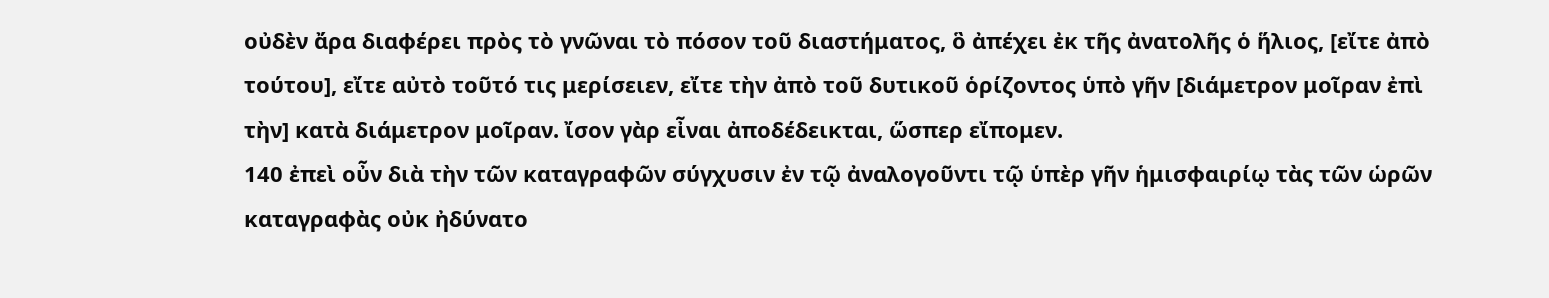οὐδὲν ἄρα διαφέρει πρὸς τὸ γνῶναι τὸ πόσον τοῦ διαστήματος, ὃ ἀπέχει ἐκ τῆς ἀνατολῆς ὁ ἥλιος, [εἴτε ἀπὸ τούτου], εἴτε αὐτὸ τοῦτό τις μερίσειεν, εἴτε τὴν ἀπὸ τοῦ δυτικοῦ ὁρίζοντος ὑπὸ γῆν [διάμετρον μοῖραν ἐπὶ τὴν] κατὰ διάμετρον μοῖραν. ἴσον γὰρ εἶναι ἀποδέδεικται, ὥσπερ εἴπομεν.
140 ἐπεὶ οὖν διὰ τὴν τῶν καταγραφῶν σύγχυσιν ἐν τῷ ἀναλογοῦντι τῷ ὑπὲρ γῆν ἡμισφαιρίῳ τὰς τῶν ὡρῶν καταγραφὰς οὐκ ἠδύνατο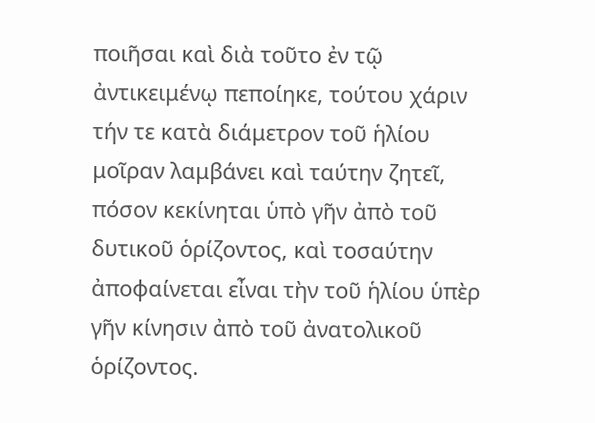ποιῆσαι καὶ διὰ τοῦτο ἐν τῷ ἀντικειμένῳ πεποίηκε, τούτου χάριν τήν τε κατὰ διάμετρον τοῦ ἡλίου μοῖραν λαμβάνει καὶ ταύτην ζητεῖ, πόσον κεκίνηται ὑπὸ γῆν ἀπὸ τοῦ δυτικοῦ ὁρίζοντος, καὶ τοσαύτην ἀποφαίνεται εἶναι τὴν τοῦ ἡλίου ὑπὲρ γῆν κίνησιν ἀπὸ τοῦ ἀνατολικοῦ ὁρίζοντος.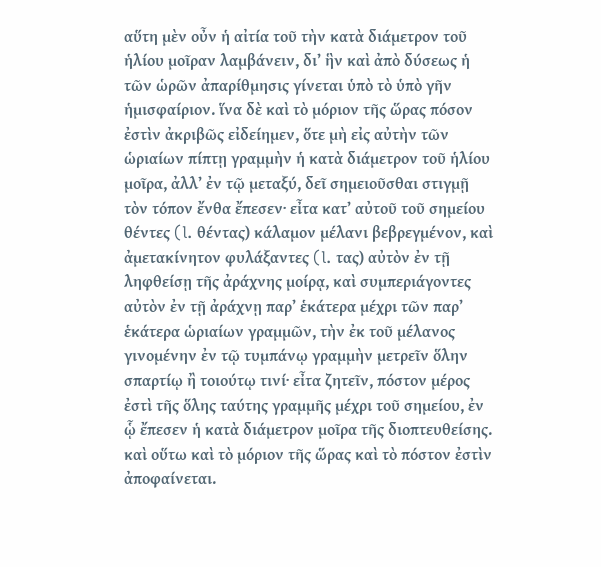αὕτη μὲν οὖν ἡ αἰτία τοῦ τὴν κατὰ διάμετρον τοῦ ἡλίου μοῖραν λαμβάνειν, δι’ ἣν καὶ ἀπὸ δύσεως ἡ τῶν ὡρῶν ἀπαρίθμησις γίνεται ὑπὸ τὸ ὑπὸ γῆν ἡμισφαίριον. ἵνα δὲ καὶ τὸ μόριον τῆς ὥρας πόσον ἐστὶν ἀκριβῶς εἰδείημεν, ὅτε μὴ εἰς αὐτὴν τῶν ὡριαίων πίπτῃ γραμμὴν ἡ κατὰ διάμετρον τοῦ ἡλίου μοῖρα, ἀλλ’ ἐν τῷ μεταξύ, δεῖ σημειοῦσθαι στιγμῇ τὸν τόπον ἔνθα ἔπεσεν· εἶτα κατ’ αὐτοῦ τοῦ σημείου θέντες (l. θέντας) κάλαμον μέλανι βεβρεγμένον, καὶ ἀμετακίνητον φυλάξαντες (l. τας) αὐτὸν ἐν τῇ ληφθείσῃ τῆς ἀράχνης μοίρᾳ, καὶ συμπεριάγοντες αὐτὸν ἐν τῇ ἀράχνῃ παρ’ ἑκάτερα μέχρι τῶν παρ’ ἑκάτερα ὡριαίων γραμμῶν, τὴν ἐκ τοῦ μέλανος γινομένην ἐν τῷ τυμπάνῳ γραμμὴν μετρεῖν ὅλην σπαρτίῳ ἢ τοιούτῳ τινί· εἶτα ζητεῖν, πόστον μέρος ἐστὶ τῆς ὅλης ταύτης γραμμῆς μέχρι τοῦ σημείου, ἐν ᾧ ἔπεσεν ἡ κατὰ διάμετρον μοῖρα τῆς διοπτευθείσης. καὶ οὕτω καὶ τὸ μόριον τῆς ὥρας καὶ τὸ πόστον ἐστὶν ἀποφαίνεται.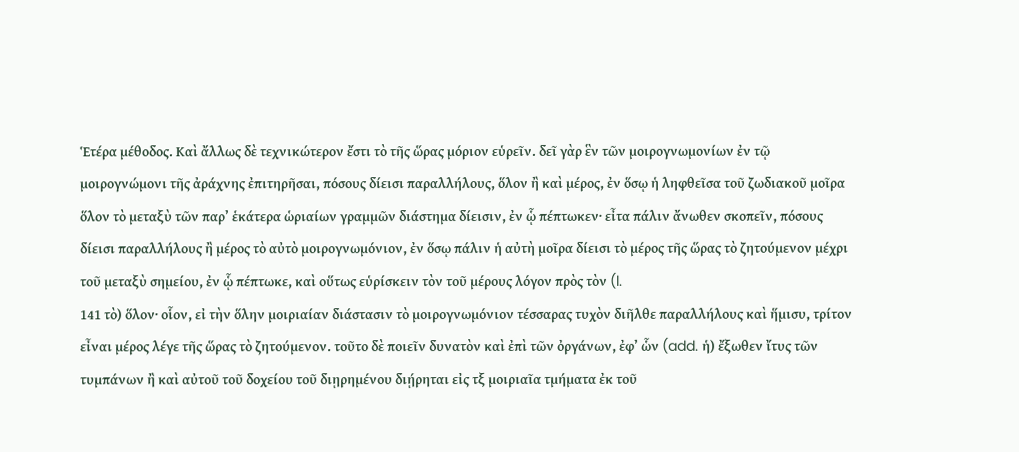Ἑτέρα μέθοδος. Καὶ ἄλλως δὲ τεχνικώτερον ἔστι τὸ τῆς ὥρας μόριον εὑρεῖν. δεῖ γὰρ ἓν τῶν μοιρογνωμονίων ἐν τῷ μοιρογνώμονι τῆς ἀράχνης ἐπιτηρῆσαι, πόσους δίεισι παραλλήλους, ὅλον ἢ καὶ μέρος, ἐν ὅσῳ ἡ ληφθεῖσα τοῦ ζωδιακοῦ μοῖρα ὅλον τὸ μεταξὺ τῶν παρ’ ἑκάτερα ὡριαίων γραμμῶν διάστημα δίεισιν, ἐν ᾧ πέπτωκεν· εἶτα πάλιν ἄνωθεν σκοπεῖν, πόσους δίεισι παραλλήλους ἢ μέρος τὸ αὐτὸ μοιρογνωμόνιον, ἐν ὅσῳ πάλιν ἡ αὐτὴ μοῖρα δίεισι τὸ μέρος τῆς ὥρας τὸ ζητούμενον μέχρι τοῦ μεταξὺ σημείου, ἐν ᾧ πέπτωκε, καὶ οὕτως εὑρίσκειν τὸν τοῦ μέρους λόγον πρὸς τὸν (l.
141 τὸ) ὅλον· οἷον, εἰ τὴν ὅλην μοιριαίαν διάστασιν τὸ μοιρογνωμόνιον τέσσαρας τυχὸν διῆλθε παραλλήλους καὶ ἥμισυ, τρίτον εἶναι μέρος λέγε τῆς ὥρας τὸ ζητούμενον. τοῦτο δὲ ποιεῖν δυνατὸν καὶ ἐπὶ τῶν ὀργάνων, ἐφ’ ὧν (add. ἡ) ἔξωθεν ἴτυς τῶν τυμπάνων ἢ καὶ αὐτοῦ τοῦ δοχείου τοῦ διῃρημένου διῄρηται εἰς τξ μοιριαῖα τμήματα ἐκ τοῦ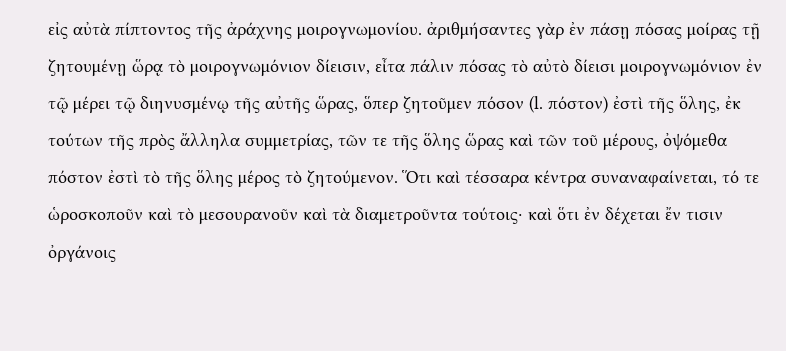εἰς αὐτὰ πίπτοντος τῆς ἀράχνης μοιρογνωμονίου. ἀριθμήσαντες γὰρ ἐν πάσῃ πόσας μοίρας τῇ ζητουμένῃ ὥρᾳ τὸ μοιρογνωμόνιον δίεισιν, εἶτα πάλιν πόσας τὸ αὐτὸ δίεισι μοιρογνωμόνιον ἐν τῷ μέρει τῷ διηνυσμένῳ τῆς αὐτῆς ὥρας, ὅπερ ζητοῦμεν πόσον (l. πόστον) ἐστὶ τῆς ὅλης, ἐκ τούτων τῆς πρὸς ἄλληλα συμμετρίας, τῶν τε τῆς ὅλης ὥρας καὶ τῶν τοῦ μέρους, ὀψόμεθα πόστον ἐστὶ τὸ τῆς ὅλης μέρος τὸ ζητούμενον. Ὅτι καὶ τέσσαρα κέντρα συναναφαίνεται, τό τε ὡροσκοποῦν καὶ τὸ μεσουρανοῦν καὶ τὰ διαμετροῦντα τούτοις· καὶ ὅτι ἐν δέχεται ἔν τισιν ὀργάνοις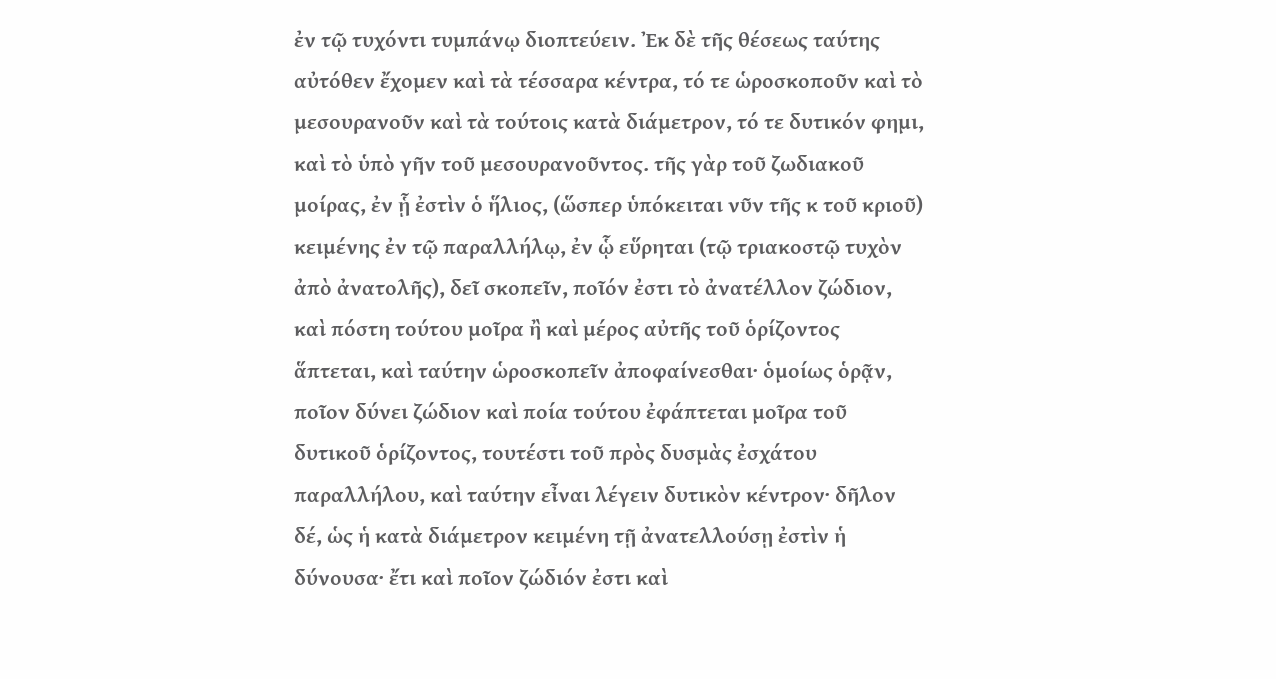ἐν τῷ τυχόντι τυμπάνῳ διοπτεύειν. Ἐκ δὲ τῆς θέσεως ταύτης αὐτόθεν ἔχομεν καὶ τὰ τέσσαρα κέντρα, τό τε ὡροσκοποῦν καὶ τὸ μεσουρανοῦν καὶ τὰ τούτοις κατὰ διάμετρον, τό τε δυτικόν φημι, καὶ τὸ ὑπὸ γῆν τοῦ μεσουρανοῦντος. τῆς γὰρ τοῦ ζωδιακοῦ μοίρας, ἐν ᾗ ἐστὶν ὁ ἥλιος, (ὥσπερ ὑπόκειται νῦν τῆς κ τοῦ κριοῦ) κειμένης ἐν τῷ παραλλήλῳ, ἐν ᾧ εὕρηται (τῷ τριακοστῷ τυχὸν ἀπὸ ἀνατολῆς), δεῖ σκοπεῖν, ποῖόν ἐστι τὸ ἀνατέλλον ζώδιον, καὶ πόστη τούτου μοῖρα ἢ καὶ μέρος αὐτῆς τοῦ ὁρίζοντος ἅπτεται, καὶ ταύτην ὡροσκοπεῖν ἀποφαίνεσθαι· ὁμοίως ὁρᾷν, ποῖον δύνει ζώδιον καὶ ποία τούτου ἐφάπτεται μοῖρα τοῦ δυτικοῦ ὁρίζοντος, τουτέστι τοῦ πρὸς δυσμὰς ἐσχάτου παραλλήλου, καὶ ταύτην εἶναι λέγειν δυτικὸν κέντρον· δῆλον δέ, ὡς ἡ κατὰ διάμετρον κειμένη τῇ ἀνατελλούσῃ ἐστὶν ἡ δύνουσα· ἔτι καὶ ποῖον ζώδιόν ἐστι καὶ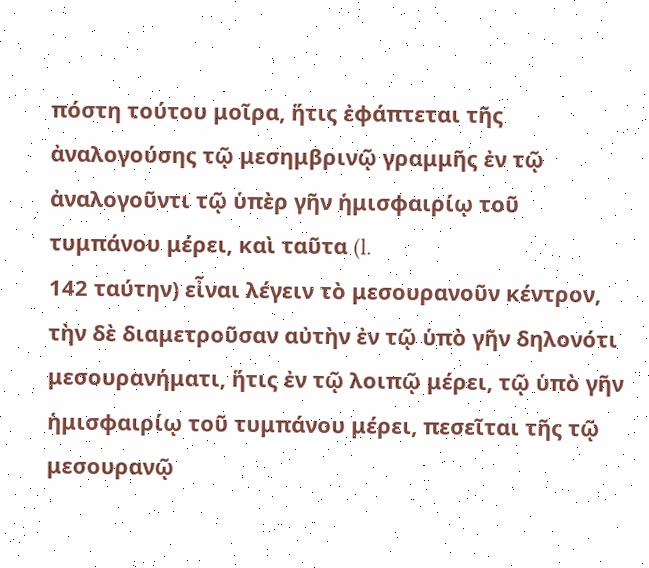πόστη τούτου μοῖρα, ἥτις ἐφάπτεται τῆς ἀναλογούσης τῷ μεσημβρινῷ γραμμῆς ἐν τῷ ἀναλογοῦντι τῷ ὑπὲρ γῆν ἡμισφαιρίῳ τοῦ τυμπάνου μέρει, καὶ ταῦτα (l.
142 ταύτην) εἶναι λέγειν τὸ μεσουρανοῦν κέντρον, τὴν δὲ διαμετροῦσαν αὐτὴν ἐν τῷ ὑπὸ γῆν δηλονότι μεσουρανήματι, ἥτις ἐν τῷ λοιπῷ μέρει, τῷ ὑπὸ γῆν ἡμισφαιρίῳ τοῦ τυμπάνου μέρει, πεσεῖται τῆς τῷ μεσουρανῷ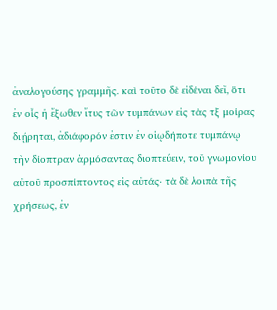ἀναλογούσης γραμμῆς. καὶ τοῦτο δὲ εἰδέναι δεῖ, ὅτι ἐν οἷς ἡ ἔξωθεν ἴτυς τῶν τυμπάνων εἰς τὰς τξ μοίρας διῄρηται, ἀδιάφορόν ἐστιν ἐν οἱῳδήποτε τυμπάνῳ τὴν δίοπτραν ἁρμόσαντας διοπτεύειν, τοῦ γνωμονίου αὐτοῦ προσπίπτοντος εἰς αὐτάς· τὰ δὲ λοιπὰ τῆς χρήσεως, ἐν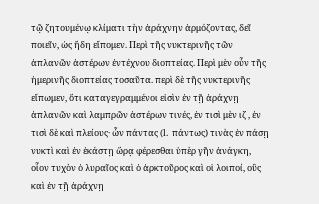τῷ ζητουμένῳ κλίματι τὴν ἀράχνην ἁρμόζοντας, δεῖ ποιεῖν, ὡς ἤδη εἴπομεν. Περὶ τῆς νυκτερινῆς τῶν ἀπλανῶν ἀστέρων ἐντέχνου διοπτείας. Περὶ μὲν οὖν τῆς ἡμερινῆς διοπτείας τοσαῦτα. περὶ δὲ τῆς νυκτερινῆς εἴπωμεν, ὅτι καταγεγραμμένοι εἰσὶν ἐν τῇ ἀράχνῃ ἀπλανῶν καὶ λαμπρῶν ἀστέρων τινές, ἐν τισὶ μὲν ιζ , ἐν τισὶ δὲ καὶ πλείους· ὧν πάντας (l. πάντως) τινὰς ἐν πάσῃ νυκτὶ καὶ ἐν ἑκάστῃ ὥρᾳ φέρεσθαι ὑπὲρ γῆν ἀνάγκη, οἷον τυχὸν ὁ λυραῖος καὶ ὁ ἀρκτοῦρος καὶ οἱ λοιποί, οὓς καὶ ἐν τῇ ἀράχνῃ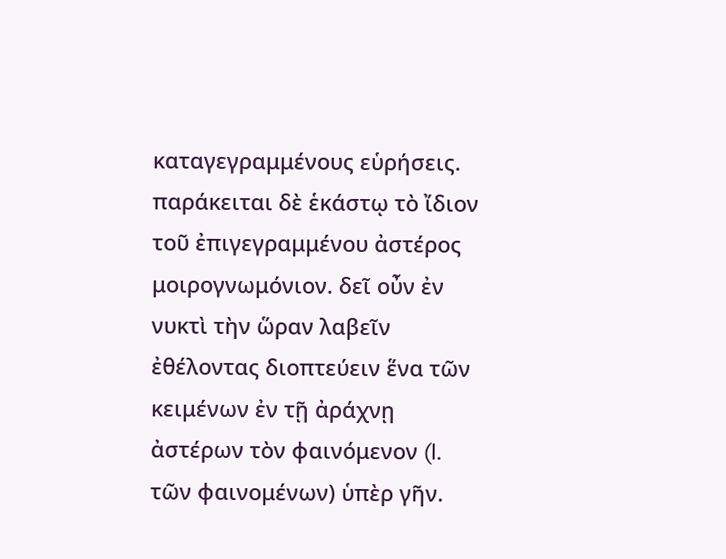καταγεγραμμένους εὑρήσεις. παράκειται δὲ ἑκάστῳ τὸ ἴδιον τοῦ ἐπιγεγραμμένου ἀστέρος μοιρογνωμόνιον. δεῖ οὖν ἐν νυκτὶ τὴν ὥραν λαβεῖν ἐθέλοντας διοπτεύειν ἕνα τῶν κειμένων ἐν τῇ ἀράχνῃ ἀστέρων τὸν φαινόμενον (l. τῶν φαινομένων) ὑπὲρ γῆν.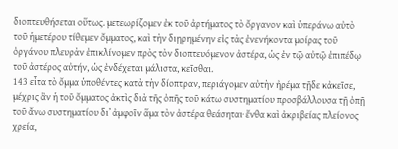διοπτευθήσεται οὕτως. μετεωρίζομεν ἐκ τοῦ ἀρτήματος τὸ ὄργανον καὶ ὑπεράνω αὐτὸ τοῦ ἡμετέρου τίθεμεν ὄμματος, καὶ τὴν διῃρημένην εἰς τὰς ἐνενήκοντα μοίρας τοῦ ὀργάνου πλευρὰν ἐπικλίνομεν πρὸς τὸν διοπτευόμενον ἀστέρα, ὡς ἐν τῷ αὐτῷ ἐπιπέδῳ τοῦ ἀστέρος αὐτήν, ὡς ἐνδέχεται μάλιστα, κεῖσθαι.
143 εἶτα τὸ ὄμμα ὑποθέντες κατὰ τὴν δίοπτραν, περιάγομεν αὐτὴν ἠρέμα τῇδε κἀκεῖσε, μέχρις ἂν ἡ τοῦ ὄμματος ἀκτὶς διὰ τῆς ὀπῆς τοῦ κάτω συστηματίου προσβάλλουσα τῇ ὀπῇ τοῦ ἄνω συστηματίου δι’ ἀμφοῖν ἅμα τὸν ἀστέρα θεάσηται· ἔνθα καὶ ἀκριβείας πλείονος χρεία,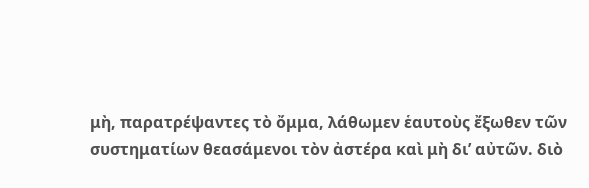μὴ, παρατρέψαντες τὸ ὄμμα, λάθωμεν ἑαυτοὺς ἔξωθεν τῶν συστηματίων θεασάμενοι τὸν ἀστέρα καὶ μὴ δι’ αὐτῶν. διὸ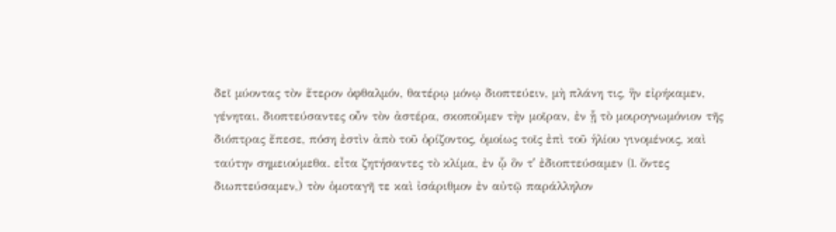δεῖ μύοντας τὸν ἕτερον ὀφθαλμόν, θατέρῳ μόνῳ διοπτεύειν, μὴ πλάνη τις, ἣν εἰρήκαμεν, γένηται. διοπτεύσαντες οὖν τὸν ἀστέρα, σκοποῦμεν τὴν μοῖραν, ἐν ᾗ τὸ μοιρογνωμόνιον τῆς διόπτρας ἔπεσε, πόση ἐστὶν ἀπὸ τοῦ ὁρίζοντος, ὁμοίως τοῖς ἐπὶ τοῦ ἡλίου γινομένοις, καὶ ταύτην σημειούμεθα. εἶτα ζητήσαντες τὸ κλίμα, ἐν ᾧ ὃν τʹ ἐδιοπτεύσαμεν (l. ὄντες διωπτεύσαμεν,) τὸν ὁμοταγῆ τε καὶ ἰσάριθμον ἐν αὐτῷ παράλληλον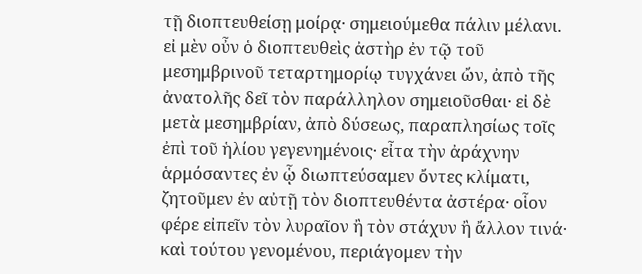τῇ διοπτευθείσῃ μοίρᾳ· σημειούμεθα πάλιν μέλανι. εἰ μὲν οὖν ὁ διοπτευθεὶς ἀστὴρ ἐν τῷ τοῦ μεσημβρινοῦ τεταρτημορίῳ τυγχάνει ὤν, ἀπὸ τῆς ἀνατολῆς δεῖ τὸν παράλληλον σημειοῦσθαι· εἰ δὲ μετὰ μεσημβρίαν, ἀπὸ δύσεως, παραπλησίως τοῖς ἐπὶ τοῦ ἡλίου γεγενημένοις· εἶτα τὴν ἀράχνην ἁρμόσαντες ἐν ᾧ διωπτεύσαμεν ὄντες κλίματι, ζητοῦμεν ἐν αὐτῇ τὸν διοπτευθέντα ἀστέρα· οἷον φέρε εἰπεῖν τὸν λυραῖον ἢ τὸν στάχυν ἢ ἄλλον τινά· καὶ τούτου γενομένου, περιάγομεν τὴν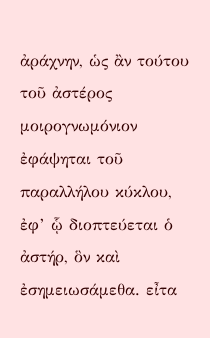ἀράχνην, ὡς ἂν τούτου τοῦ ἀστέρος μοιρογνωμόνιον ἐφάψηται τοῦ παραλλήλου κύκλου, ἐφ’ ᾧ διοπτεύεται ὁ ἀστήρ, ὃν καὶ ἐσημειωσάμεθα. εἶτα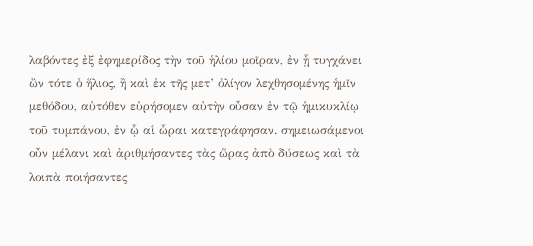λαβόντες ἐξ ἐφημερίδος τὴν τοῦ ἡλίου μοῖραν, ἐν ᾗ τυγχάνει ὢν τότε ὁ ἥλιος, ἢ καὶ ἐκ τῆς μετ’ ὀλίγον λεχθησομένης ἡμῖν μεθόδου, αὐτόθεν εὑρήσομεν αὐτὴν οὖσαν ἐν τῷ ἡμικυκλίῳ τοῦ τυμπάνου, ἐν ᾧ αἱ ὧραι κατεγράφησαν. σημειωσάμενοι οὖν μέλανι καὶ ἀριθμήσαντες τὰς ὥρας ἀπὸ δύσεως καὶ τὰ λοιπὰ ποιήσαντες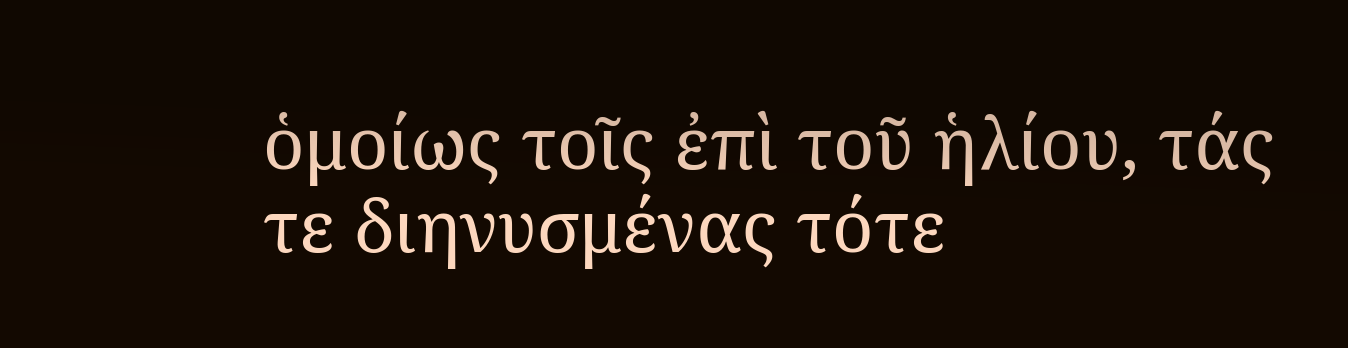ὁμοίως τοῖς ἐπὶ τοῦ ἡλίου, τάς τε διηνυσμένας τότε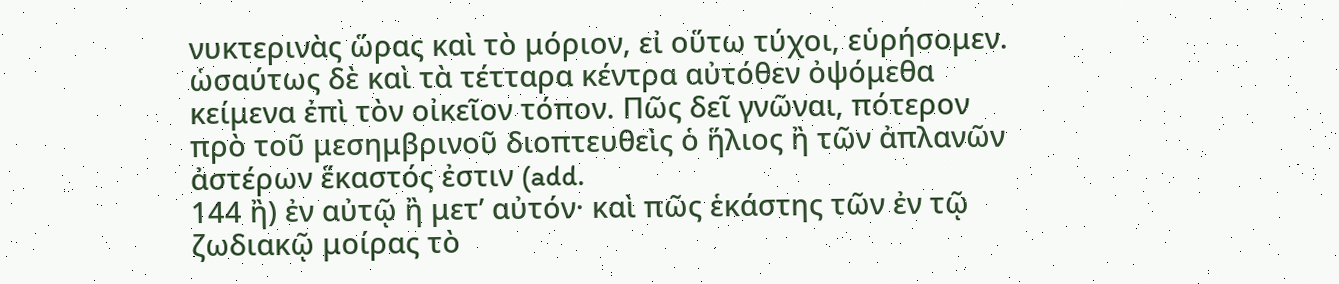νυκτερινὰς ὥρας καὶ τὸ μόριον, εἰ οὕτω τύχοι, εὑρήσομεν. ὡσαύτως δὲ καὶ τὰ τέτταρα κέντρα αὐτόθεν ὀψόμεθα κείμενα ἐπὶ τὸν οἰκεῖον τόπον. Πῶς δεῖ γνῶναι, πότερον πρὸ τοῦ μεσημβρινοῦ διοπτευθεὶς ὁ ἥλιος ἢ τῶν ἀπλανῶν ἀστέρων ἕκαστός ἐστιν (add.
144 ἢ) ἐν αὐτῷ ἢ μετ’ αὐτόν· καὶ πῶς ἑκάστης τῶν ἐν τῷ ζωδιακῷ μοίρας τὸ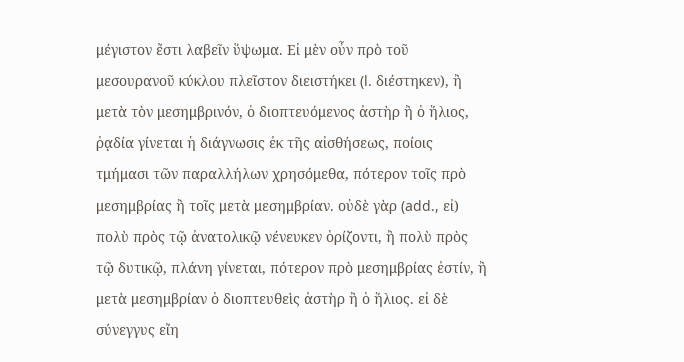μέγιστον ἔστι λαβεῖν ὕψωμα. Εἰ μὲν οὖν πρὸ τοῦ μεσουρανοῦ κύκλου πλεῖστον διειστήκει (l. διέστηκεν), ἢ μετὰ τὸν μεσημβρινόν, ὁ διοπτευόμενος ἀστὴρ ἢ ὁ ἥλιος, ῥᾳδία γίνεται ἡ διάγνωσις ἐκ τῆς αἰσθήσεως, ποίοις τμήμασι τῶν παραλλήλων χρησόμεθα, πότερον τοῖς πρὸ μεσημβρίας ἢ τοῖς μετὰ μεσημβρίαν. οὐδὲ γὰρ (add., εἰ) πολὺ πρὸς τῷ ἀνατολικῷ νένευκεν ὁρίζοντι, ἢ πολὺ πρὸς τῷ δυτικῷ, πλάνη γίνεται, πότερον πρὸ μεσημβρίας ἐστίν, ἢ μετὰ μεσημβρίαν ὁ διοπτευθεὶς ἀστὴρ ἢ ὁ ἥλιος. εἰ δὲ σύνεγγυς εἴη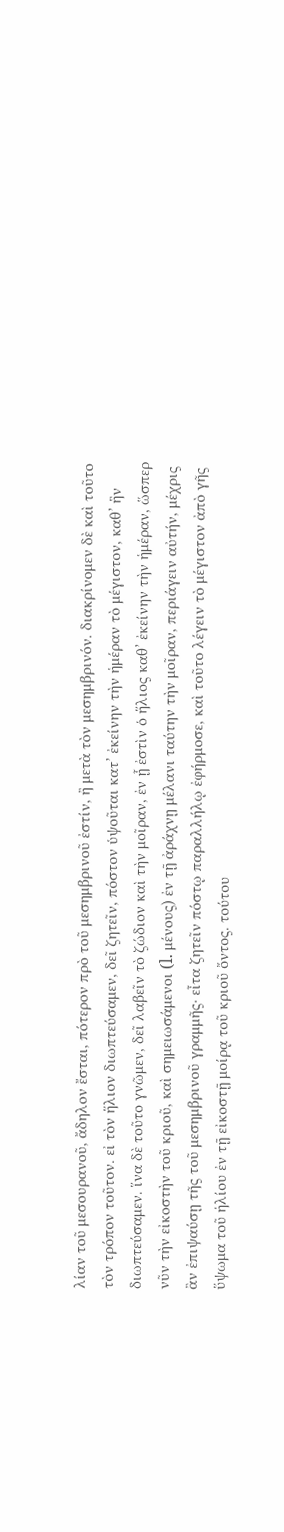λίαν τοῦ μεσουρανοῦ, ἄδηλον ἔσται, πότερον πρὸ τοῦ μεσημβρινοῦ ἐστίν, ἢ μετὰ τὸν μεσημβρινόν. διακρίνομεν δὲ καὶ τοῦτο τὸν τρόπον τοῦτον. εἰ τὸν ἥλιον διωπτεύσαμεν, δεῖ ζητεῖν, πόστον ὑψοῦται κατ’ ἐκείνην τὴν ἡμέραν τὸ μέγιστον, καθ’ ἣν διωπτεύσαμεν. ἵνα δὲ τοῦτο γνῶμεν, δεῖ λαβεῖν τὸ ζώδιον καὶ τὴν μοῖραν, ἐν ᾗ ἐστὶν ὁ ἥλιος καθ’ ἐκείνην τὴν ἡμέραν, ὥσπερ νῦν τὴν εἰκοστὴν τοῦ κριοῦ, καὶ σημειωσάμενοι (l. μένους) ἐν τῇ ἀράχνῃ μέλανι ταύτην τὴν μοῖραν, περιάγειν αὐτήν, μέχρις ἂν ἐπιψαύσῃ τῆς τοῦ μεσημβρινοῦ γραμμῆς· εἶτα ζητεῖν πόστῳ παραλλήλῳ ἐφήρμοσε, καὶ τοῦτο λέγειν τὸ μέγιστον ἀπὸ γῆς ὕψωμα τοῦ ἡλίου ἐν τῇ εἰκοστῇ μοίρᾳ τοῦ κριοῦ ὄντος. τούτου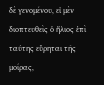δὲ γενομένου, εἰ μὲν διοπτευθεὶς ὁ ἥλιος ἐπὶ ταύτης εὕρηται τῆς μοίρας,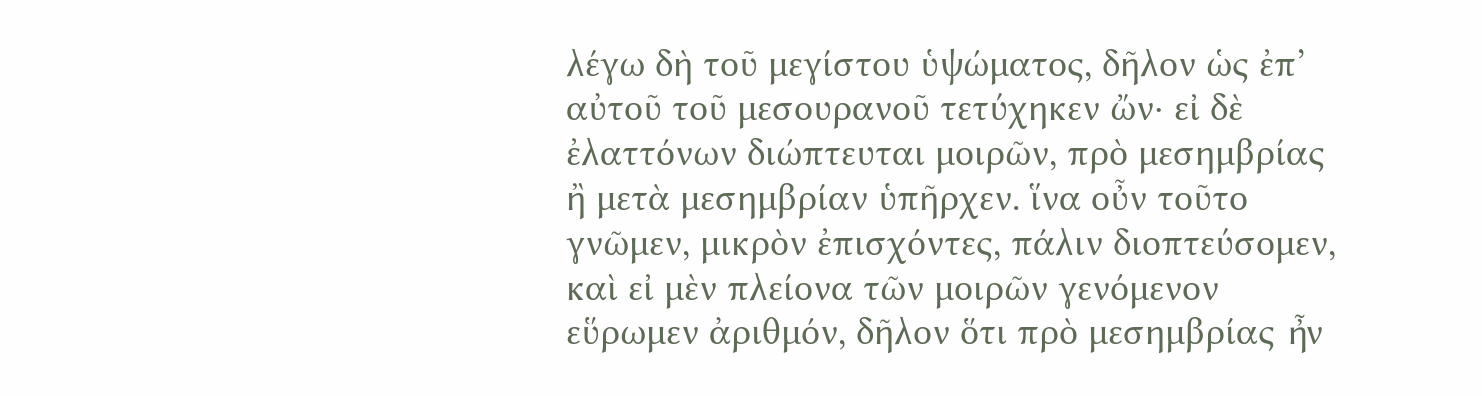λέγω δὴ τοῦ μεγίστου ὑψώματος, δῆλον ὡς ἐπ’ αὐτοῦ τοῦ μεσουρανοῦ τετύχηκεν ὤν· εἰ δὲ ἐλαττόνων διώπτευται μοιρῶν, πρὸ μεσημβρίας ἢ μετὰ μεσημβρίαν ὑπῆρχεν. ἵνα οὖν τοῦτο γνῶμεν, μικρὸν ἐπισχόντες, πάλιν διοπτεύσομεν, καὶ εἰ μὲν πλείονα τῶν μοιρῶν γενόμενον εὕρωμεν ἀριθμόν, δῆλον ὅτι πρὸ μεσημβρίας ἦν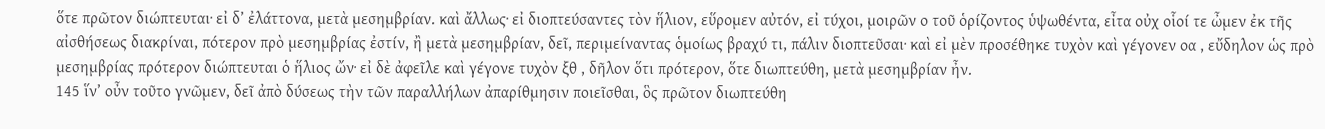ὅτε πρῶτον διώπτευται· εἰ δ’ ἐλάττονα, μετὰ μεσημβρίαν. καὶ ἄλλως· εἰ διοπτεύσαντες τὸν ἥλιον, εὕρομεν αὐτόν, εἰ τύχοι, μοιρῶν ο τοῦ ὁρίζοντος ὑψωθέντα, εἶτα οὐχ οἷοί τε ὦμεν ἐκ τῆς αἰσθήσεως διακρίναι, πότερον πρὸ μεσημβρίας ἐστίν, ἢ μετὰ μεσημβρίαν, δεῖ, περιμείναντας ὁμοίως βραχύ τι, πάλιν διοπτεῦσαι· καὶ εἰ μὲν προσέθηκε τυχὸν καὶ γέγονεν οα , εὔδηλον ὡς πρὸ μεσημβρίας πρότερον διώπτευται ὁ ἥλιος ὤν· εἰ δὲ ἀφεῖλε καὶ γέγονε τυχὸν ξθ , δῆλον ὅτι πρότερον, ὅτε διωπτεύθη, μετὰ μεσημβρίαν ἦν.
145 ἵν’ οὖν τοῦτο γνῶμεν, δεῖ ἀπὸ δύσεως τὴν τῶν παραλλήλων ἀπαρίθμησιν ποιεῖσθαι, ὃς πρῶτον διωπτεύθη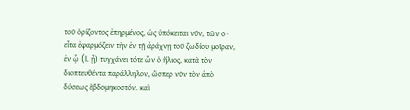τοῦ ὁρίζοντος ἐπηρμένος, ὡς ὑπόκειται νῦν, τῶν ο · εἶτα ἐφαρμόζειν τὴν ἐν τῇ ἀράχνῃ τοῦ ζωδίου μοῖραν, ἐν ᾧ (l. ᾗ) τυγχάνει τότε ὢν ὁ ἥλιος, κατὰ τὸν διοπτευθέντα παράλληλον, ὥσπερ νῦν τὸν ἀπὸ δύσεως ἑβδομηκοστόν. καὶ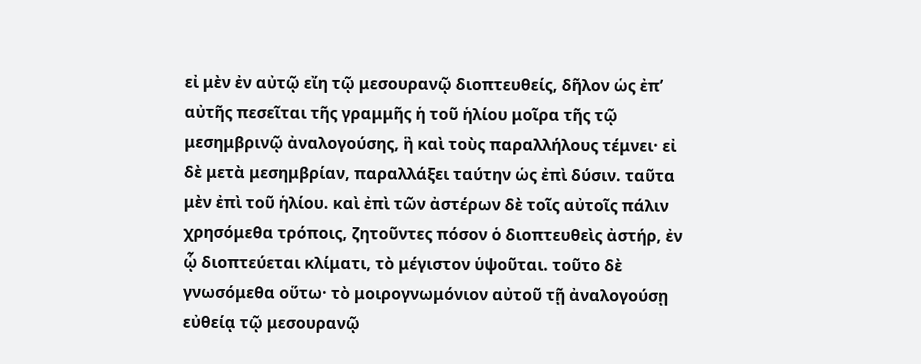εἰ μὲν ἐν αὐτῷ εἴη τῷ μεσουρανῷ διοπτευθείς, δῆλον ὡς ἐπ’ αὐτῆς πεσεῖται τῆς γραμμῆς ἡ τοῦ ἡλίου μοῖρα τῆς τῷ μεσημβρινῷ ἀναλογούσης, ἣ καὶ τοὺς παραλλήλους τέμνει· εἰ δὲ μετὰ μεσημβρίαν, παραλλάξει ταύτην ὡς ἐπὶ δύσιν. ταῦτα μὲν ἐπὶ τοῦ ἡλίου. καὶ ἐπὶ τῶν ἀστέρων δὲ τοῖς αὐτοῖς πάλιν χρησόμεθα τρόποις, ζητοῦντες πόσον ὁ διοπτευθεὶς ἀστήρ, ἐν ᾧ διοπτεύεται κλίματι, τὸ μέγιστον ὑψοῦται. τοῦτο δὲ γνωσόμεθα οὕτω· τὸ μοιρογνωμόνιον αὐτοῦ τῇ ἀναλογούσῃ εὐθείᾳ τῷ μεσουρανῷ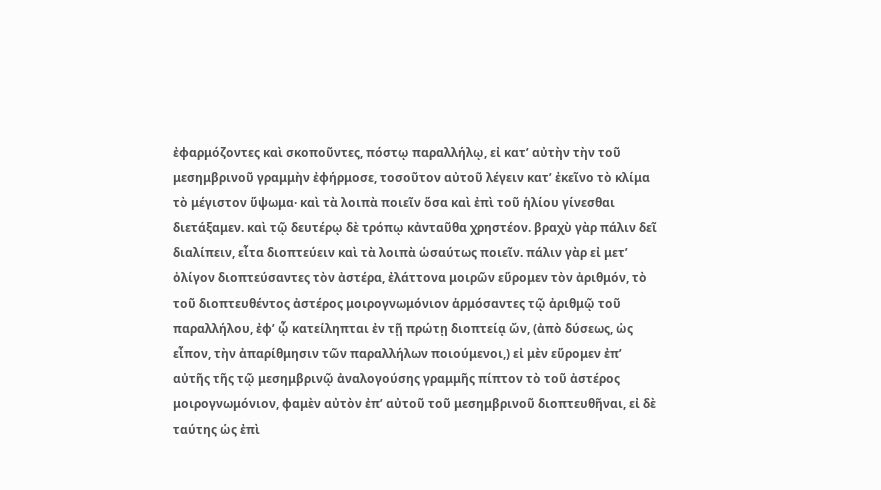ἐφαρμόζοντες καὶ σκοποῦντες, πόστῳ παραλλήλῳ, εἰ κατ’ αὐτὴν τὴν τοῦ μεσημβρινοῦ γραμμὴν ἐφήρμοσε, τοσοῦτον αὐτοῦ λέγειν κατ’ ἐκεῖνο τὸ κλίμα τὸ μέγιστον ὕψωμα· καὶ τὰ λοιπὰ ποιεῖν ὅσα καὶ ἐπὶ τοῦ ἡλίου γίνεσθαι διετάξαμεν. καὶ τῷ δευτέρῳ δὲ τρόπῳ κἀνταῦθα χρηστέον. βραχὺ γὰρ πάλιν δεῖ διαλίπειν, εἶτα διοπτεύειν καὶ τὰ λοιπὰ ὡσαύτως ποιεῖν. πάλιν γὰρ εἰ μετ’ ὀλίγον διοπτεύσαντες τὸν ἀστέρα, ἐλάττονα μοιρῶν εὕρομεν τὸν ἀριθμόν, τὸ τοῦ διοπτευθέντος ἀστέρος μοιρογνωμόνιον ἁρμόσαντες τῷ ἀριθμῷ τοῦ παραλλήλου, ἐφ’ ᾧ κατείληπται ἐν τῇ πρώτῃ διοπτείᾳ ὤν, (ἀπὸ δύσεως, ὡς εἶπον, τὴν ἀπαρίθμησιν τῶν παραλλήλων ποιούμενοι,) εἰ μὲν εὕρομεν ἐπ’ αὐτῆς τῆς τῷ μεσημβρινῷ ἀναλογούσης γραμμῆς πίπτον τὸ τοῦ ἀστέρος μοιρογνωμόνιον, φαμὲν αὐτὸν ἐπ’ αὐτοῦ τοῦ μεσημβρινοῦ διοπτευθῆναι, εἰ δὲ ταύτης ὡς ἐπὶ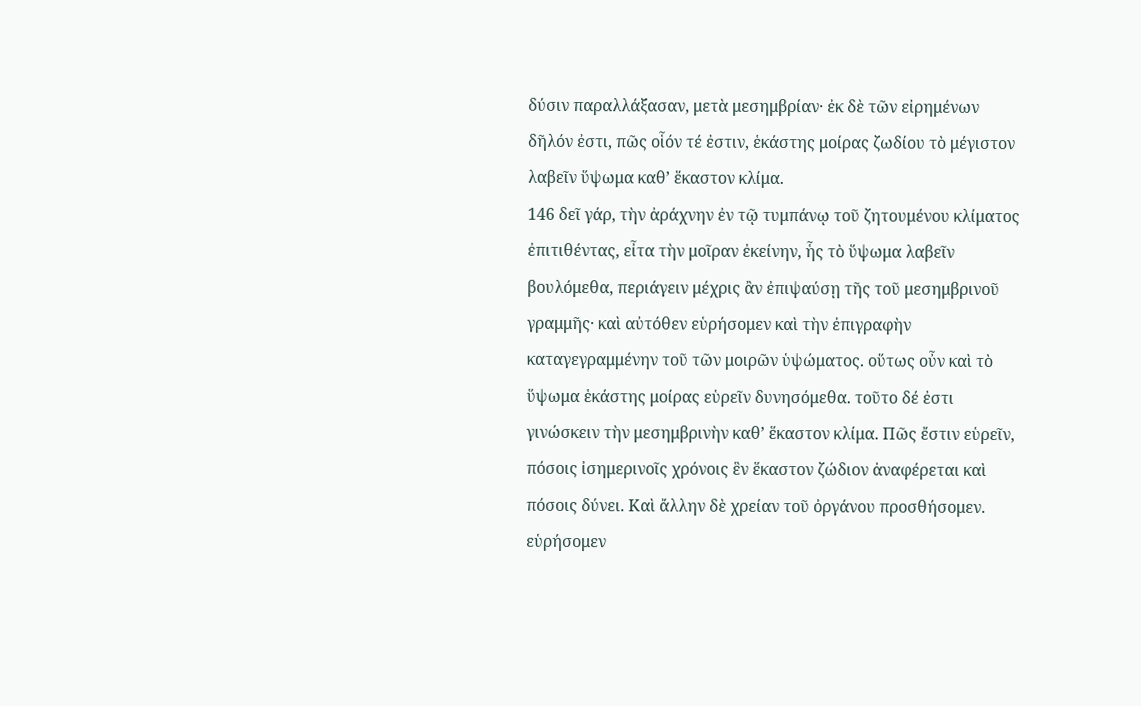δύσιν παραλλάξασαν, μετὰ μεσημβρίαν· ἐκ δὲ τῶν εἰρημένων δῆλόν ἐστι, πῶς οἷόν τέ ἐστιν, ἑκάστης μοίρας ζωδίου τὸ μέγιστον λαβεῖν ὕψωμα καθ’ ἕκαστον κλίμα.
146 δεῖ γάρ, τὴν ἀράχνην ἐν τῷ τυμπάνῳ τοῦ ζητουμένου κλίματος ἐπιτιθέντας, εἶτα τὴν μοῖραν ἐκείνην, ἧς τὸ ὕψωμα λαβεῖν βουλόμεθα, περιάγειν μέχρις ἂν ἐπιψαύσῃ τῆς τοῦ μεσημβρινοῦ γραμμῆς· καὶ αὐτόθεν εὑρήσομεν καὶ τὴν ἐπιγραφὴν καταγεγραμμένην τοῦ τῶν μοιρῶν ὑψώματος. οὕτως οὖν καὶ τὸ ὕψωμα ἑκάστης μοίρας εὑρεῖν δυνησόμεθα. τοῦτο δέ ἐστι γινώσκειν τὴν μεσημβρινὴν καθ’ ἕκαστον κλίμα. Πῶς ἔστιν εὑρεῖν, πόσοις ἰσημερινοῖς χρόνοις ἓν ἕκαστον ζώδιον ἀναφέρεται καὶ πόσοις δύνει. Καὶ ἄλλην δὲ χρείαν τοῦ ὀργάνου προσθήσομεν. εὑρήσομεν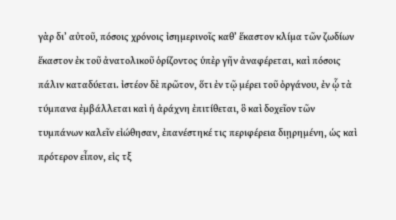γὰρ δι’ αὐτοῦ, πόσοις χρόνοις ἰσημερινοῖς καθ’ ἕκαστον κλίμα τῶν ζωδίων ἕκαστον ἐκ τοῦ ἀνατολικοῦ ὁρίζοντος ὑπὲρ γῆν ἀναφέρεται, καὶ πόσοις πάλιν καταδύεται. ἰστέον δὲ πρῶτον, ὅτι ἐν τῷ μέρει τοῦ ὀργάνου, ἐν ᾧ τὰ τύμπανα ἐμβάλλεται καὶ ἡ ἀράχνη ἐπιτίθεται, ὃ καὶ δοχεῖον τῶν τυμπάνων καλεῖν εἰώθησαν, ἐπανέστηκέ τις περιφέρεια διῃρημένη, ὡς καὶ πρότερον εἶπον, εἰς τξ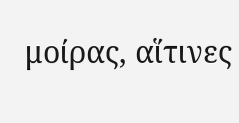μοίρας, αἵτινες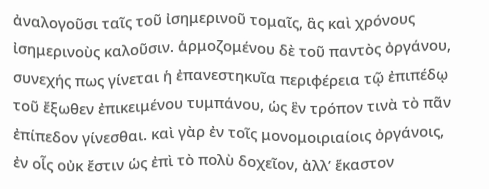ἀναλογοῦσι ταῖς τοῦ ἰσημερινοῦ τομαῖς, ἃς καὶ χρόνους ἰσημερινοὺς καλοῦσιν. ἁρμοζομένου δὲ τοῦ παντὸς ὀργάνου, συνεχής πως γίνεται ἡ ἐπανεστηκυῖα περιφέρεια τῷ ἐπιπέδῳ τοῦ ἔξωθεν ἐπικειμένου τυμπάνου, ὡς ἓν τρόπον τινὰ τὸ πᾶν ἐπίπεδον γίνεσθαι. καὶ γὰρ ἐν τοῖς μονομοιριαίοις ὀργάνοις, ἐν οἷς οὐκ ἔστιν ὡς ἐπὶ τὸ πολὺ δοχεῖον, ἀλλ’ ἕκαστον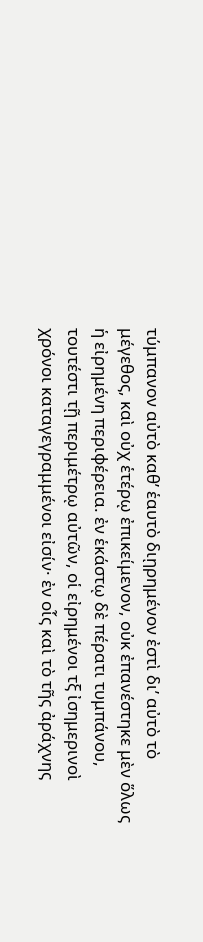τύμπανον αὐτὸ καθ’ ἑαυτὸ διῃρημένον ἐστὶ δι’ αὐτὸ τὸ μέγεθος, καὶ οὐχ ἑτέρῳ ἐπικείμενον, οὐκ ἐπανέστηκε μὲν ὅλως ἡ εἰρημένη περιφέρεια. ἐν ἑκάστῳ δὲ πέρατι τυμπάνου, τουτέστι τῇ περιμέτρῳ αὐτῶν, οἱ εἰρημένοι τξ ἰσημερινοὶ χρόνοι καταγεγραμμένοι εἰσίν· ἐν οἷς καὶ τὸ τῆς ἀράχνης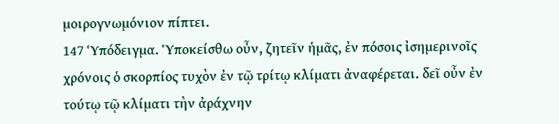μοιρογνωμόνιον πίπτει.
147 Ὑπόδειγμα. Ὑποκείσθω οὖν, ζητεῖν ἡμᾶς, ἐν πόσοις ἰσημερινοῖς χρόνοις ὁ σκορπίος τυχὸν ἐν τῷ τρίτῳ κλίματι ἀναφέρεται. δεῖ οὖν ἐν τούτῳ τῷ κλίματι τὴν ἀράχνην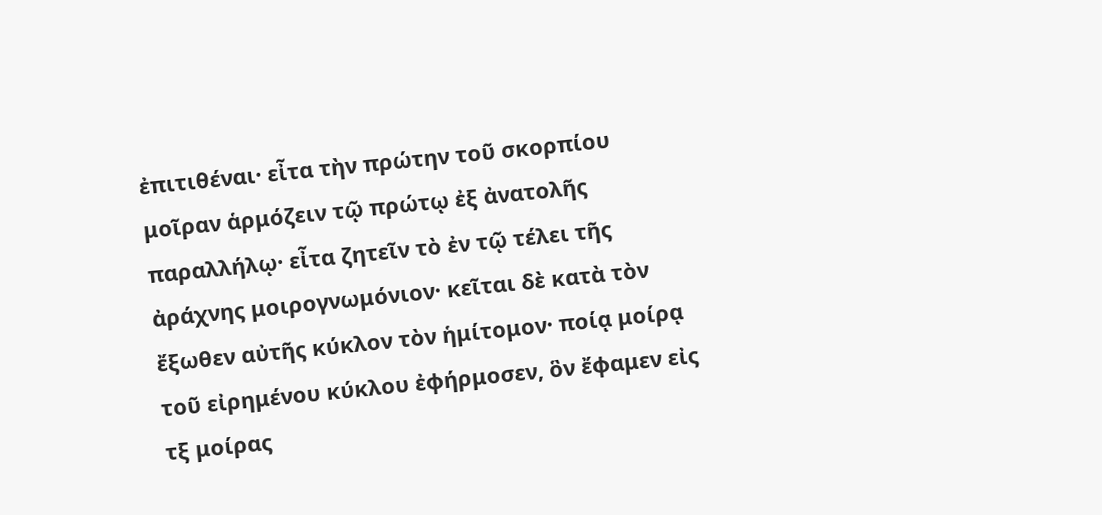ἐπιτιθέναι· εἶτα τὴν πρώτην τοῦ σκορπίου μοῖραν ἁρμόζειν τῷ πρώτῳ ἐξ ἀνατολῆς παραλλήλῳ· εἶτα ζητεῖν τὸ ἐν τῷ τέλει τῆς ἀράχνης μοιρογνωμόνιον· κεῖται δὲ κατὰ τὸν ἔξωθεν αὐτῆς κύκλον τὸν ἡμίτομον· ποίᾳ μοίρᾳ τοῦ εἰρημένου κύκλου ἐφήρμοσεν, ὃν ἔφαμεν εἰς τξ μοίρας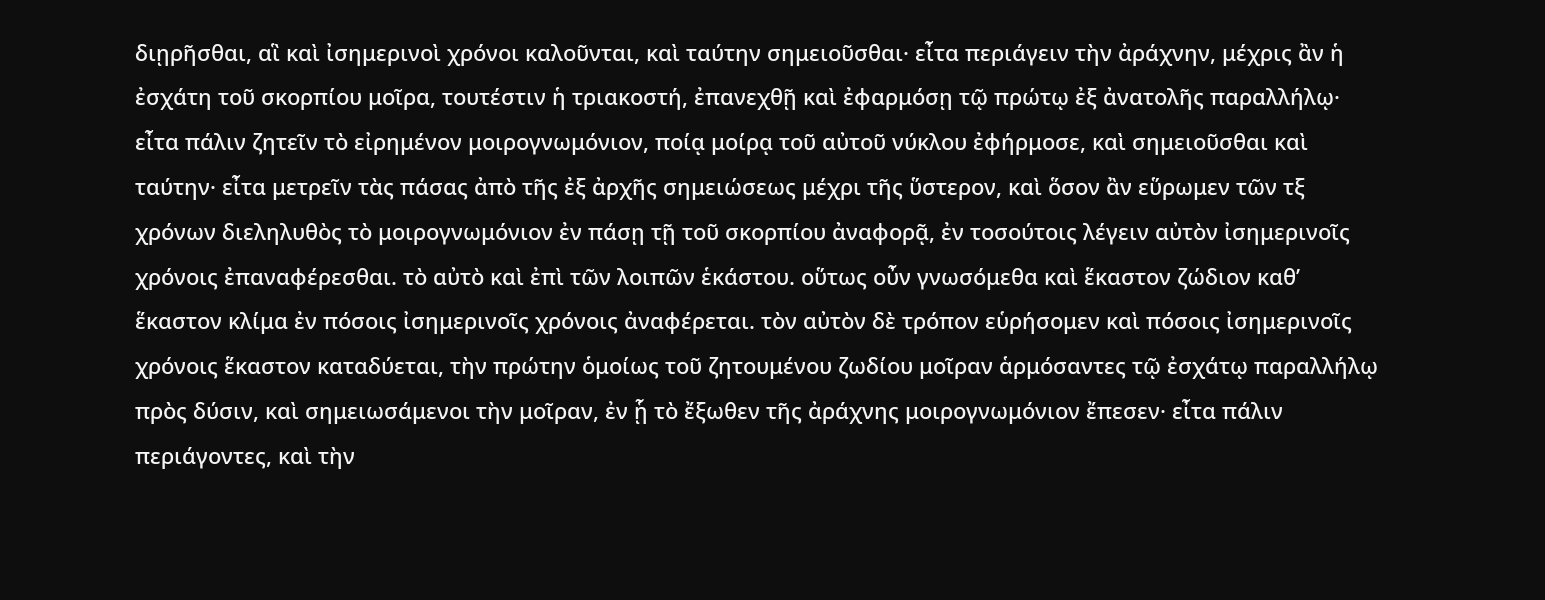διῃρῆσθαι, αἳ καὶ ἰσημερινοὶ χρόνοι καλοῦνται, καὶ ταύτην σημειοῦσθαι· εἶτα περιάγειν τὴν ἀράχνην, μέχρις ἂν ἡ ἐσχάτη τοῦ σκορπίου μοῖρα, τουτέστιν ἡ τριακοστή, ἐπανεχθῇ καὶ ἐφαρμόσῃ τῷ πρώτῳ ἐξ ἀνατολῆς παραλλήλῳ· εἶτα πάλιν ζητεῖν τὸ εἰρημένον μοιρογνωμόνιον, ποίᾳ μοίρᾳ τοῦ αὐτοῦ νύκλου ἐφήρμοσε, καὶ σημειοῦσθαι καὶ ταύτην· εἶτα μετρεῖν τὰς πάσας ἀπὸ τῆς ἐξ ἀρχῆς σημειώσεως μέχρι τῆς ὕστερον, καὶ ὅσον ἂν εὕρωμεν τῶν τξ χρόνων διεληλυθὸς τὸ μοιρογνωμόνιον ἐν πάσῃ τῇ τοῦ σκορπίου ἀναφορᾷ, ἐν τοσούτοις λέγειν αὐτὸν ἰσημερινοῖς χρόνοις ἐπαναφέρεσθαι. τὸ αὐτὸ καὶ ἐπὶ τῶν λοιπῶν ἑκάστου. οὕτως οὖν γνωσόμεθα καὶ ἕκαστον ζώδιον καθ’ ἕκαστον κλίμα ἐν πόσοις ἰσημερινοῖς χρόνοις ἀναφέρεται. τὸν αὐτὸν δὲ τρόπον εὑρήσομεν καὶ πόσοις ἰσημερινοῖς χρόνοις ἕκαστον καταδύεται, τὴν πρώτην ὁμοίως τοῦ ζητουμένου ζωδίου μοῖραν ἁρμόσαντες τῷ ἐσχάτῳ παραλλήλῳ πρὸς δύσιν, καὶ σημειωσάμενοι τὴν μοῖραν, ἐν ᾗ τὸ ἔξωθεν τῆς ἀράχνης μοιρογνωμόνιον ἔπεσεν· εἶτα πάλιν περιάγοντες, καὶ τὴν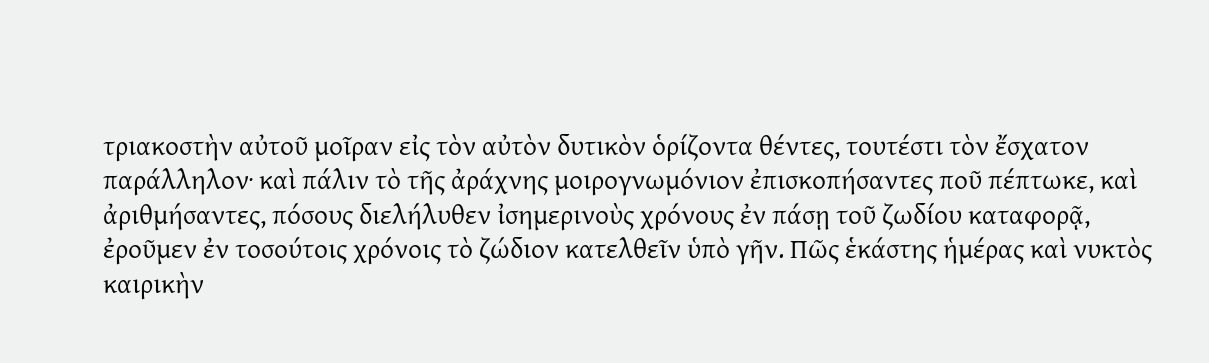τριακοστὴν αὐτοῦ μοῖραν εἰς τὸν αὐτὸν δυτικὸν ὁρίζοντα θέντες, τουτέστι τὸν ἔσχατον παράλληλον· καὶ πάλιν τὸ τῆς ἀράχνης μοιρογνωμόνιον ἐπισκοπήσαντες ποῦ πέπτωκε, καὶ ἀριθμήσαντες, πόσους διελήλυθεν ἰσημερινοὺς χρόνους ἐν πάσῃ τοῦ ζωδίου καταφορᾷ, ἐροῦμεν ἐν τοσούτοις χρόνοις τὸ ζώδιον κατελθεῖν ὑπὸ γῆν. Πῶς ἑκάστης ἡμέρας καὶ νυκτὸς καιρικὴν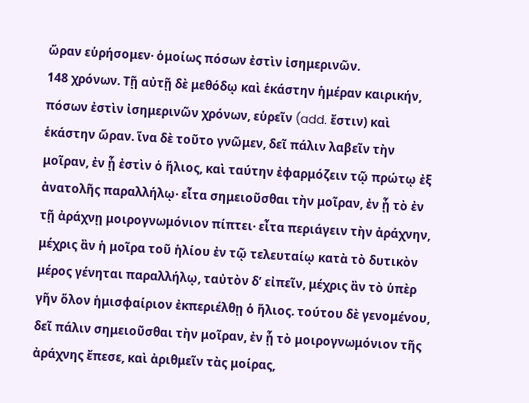ὥραν εὑρήσομεν· ὁμοίως πόσων ἐστὶν ἰσημερινῶν.
148 χρόνων. Τῇ αὐτῇ δὲ μεθόδῳ καὶ ἑκάστην ἡμέραν καιρικήν, πόσων ἐστὶν ἰσημερινῶν χρόνων, εὑρεῖν (add. ἔστιν) καὶ ἑκάστην ὥραν. ἵνα δὲ τοῦτο γνῶμεν, δεῖ πάλιν λαβεῖν τὴν μοῖραν, ἐν ᾗ ἐστὶν ὁ ἥλιος, καὶ ταύτην ἐφαρμόζειν τῷ πρώτῳ ἐξ ἀνατολῆς παραλλήλῳ· εἶτα σημειοῦσθαι τὴν μοῖραν, ἐν ᾗ τὸ ἐν τῇ ἀράχνῃ μοιρογνωμόνιον πίπτει· εἶτα περιάγειν τὴν ἀράχνην, μέχρις ἂν ἡ μοῖρα τοῦ ἡλίου ἐν τῷ τελευταίῳ κατὰ τὸ δυτικὸν μέρος γένηται παραλλήλῳ, ταὐτὸν δ’ εἰπεῖν, μέχρις ἂν τὸ ὑπὲρ γῆν ὅλον ἡμισφαίριον ἐκπεριέλθῃ ὁ ἥλιος. τούτου δὲ γενομένου, δεῖ πάλιν σημειοῦσθαι τὴν μοῖραν, ἐν ᾗ τὸ μοιρογνωμόνιον τῆς ἀράχνης ἔπεσε, καὶ ἀριθμεῖν τὰς μοίρας,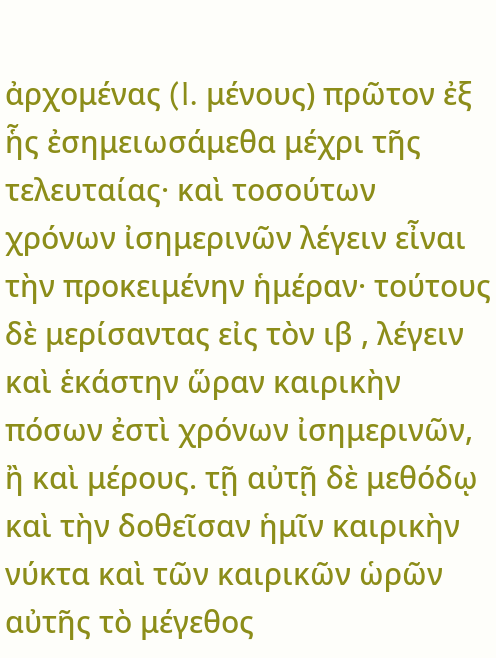ἀρχομένας (l. μένους) πρῶτον ἐξ ἧς ἐσημειωσάμεθα μέχρι τῆς τελευταίας· καὶ τοσούτων χρόνων ἰσημερινῶν λέγειν εἶναι τὴν προκειμένην ἡμέραν· τούτους δὲ μερίσαντας εἰς τὸν ιβ , λέγειν καὶ ἑκάστην ὥραν καιρικὴν πόσων ἐστὶ χρόνων ἰσημερινῶν, ἢ καὶ μέρους. τῇ αὐτῇ δὲ μεθόδῳ καὶ τὴν δοθεῖσαν ἡμῖν καιρικὴν νύκτα καὶ τῶν καιρικῶν ὡρῶν αὐτῆς τὸ μέγεθος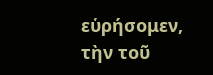εὑρήσομεν, τὴν τοῦ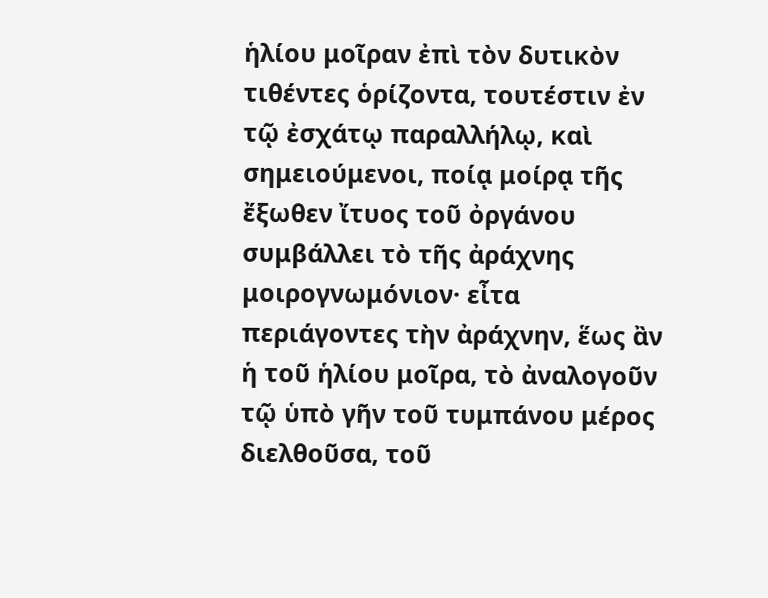ἡλίου μοῖραν ἐπὶ τὸν δυτικὸν τιθέντες ὁρίζοντα, τουτέστιν ἐν τῷ ἐσχάτῳ παραλλήλῳ, καὶ σημειούμενοι, ποίᾳ μοίρᾳ τῆς ἔξωθεν ἴτυος τοῦ ὀργάνου συμβάλλει τὸ τῆς ἀράχνης μοιρογνωμόνιον· εἶτα περιάγοντες τὴν ἀράχνην, ἕως ἂν ἡ τοῦ ἡλίου μοῖρα, τὸ ἀναλογοῦν τῷ ὑπὸ γῆν τοῦ τυμπάνου μέρος διελθοῦσα, τοῦ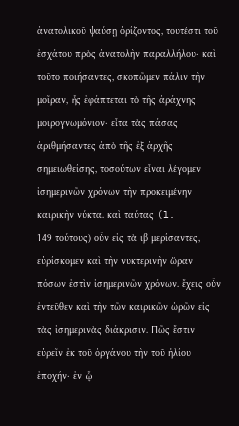ἀνατολικοῦ ψαύσῃ ὁρίζοντος, τουτέστι τοῦ ἐσχάτου πρὸς ἀνατολὴν παραλλήλου· καὶ τοῦτο ποιήσαντες, σκοπῶμεν πάλιν τὴν μοῖραν, ἧς ἐφάπτεται τὸ τῆς ἀράχνης μοιρογνωμόνιον· εἶτα τὰς πάσας ἀριθμήσαντες ἀπὸ τῆς ἐξ ἀρχῆς σημειωθείσης, τοσούτων εἶναι λέγομεν ἰσημερινῶν χρόνων τὴν προκειμένην καιρικὴν νύκτα. καὶ ταύτας (l.
149 τούτους) οὖν εἰς τὰ ιβ μερίσαντες, εὑρίσκομεν καὶ τὴν νυκτερινὴν ὥραν πόσων ἐστὶν ἰσημερινῶν χρόνων. ἔχεις οὖν ἐντεῦθεν καὶ τὴν τῶν καιρικῶν ὡρῶν εἰς τὰς ἰσημερινὰς διάκρισιν. Πῶς ἔστιν εὑρεῖν ἐκ τοῦ ὀργάνου τὴν τοῦ ἡλίου ἐποχήν· ἐν ᾧ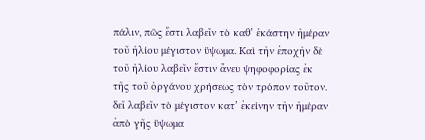πάλιν, πῶς ἔστι λαβεῖν τὸ καθ’ ἑκάστην ἡμέραν τοῦ ἡλίου μέγιστον ὕψωμα. Καὶ τὴν ἐποχὴν δὲ τοῦ ἡλίου λαβεῖν ἔστιν ἄνευ ψηφοφορίας ἐκ τῆς τοῦ ὀργάνου χρήσεως τὸν τρόπον τοῦτον. δεῖ λαβεῖν τὸ μέγιστον κατ’ ἐκείνην τὴν ἡμέραν ἀπὸ γῆς ὕψωμα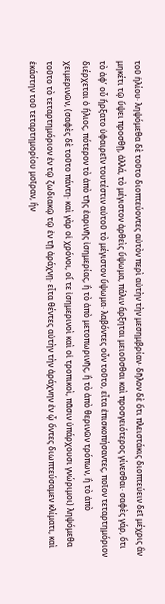τοῦ ἡλίου· ληψόμεθα δὲ τοῦτο διοπτεύοντες αὐτὸν περὶ αὐτὴν τὴν μεσημβρίαν· δῆλον δὲ ὅτι πλειστάκις διοπτεύειν δεῖ μέχρις ἂν μηκέτι τῷ ὕψει προσθῇ, ἀλλά, τὸ μέγιστον ἀρθεὶς ὕψωμα, πάλιν ἄρξηται μειοῦσθαι καὶ προσγειότερος γίνεσθαι· σαφὲς γάρ, ὅτι τὸ ἀφ’ οὗ ἤρξατο ὑφαιρεῖν τουτέστιν αὐτοῦ τὸ μέγιστον ὕψωμα· λαβόντες οὖν τοῦτο, εἶτα ἐπισκοπήσαντες, ποῖον τεταρτημόριον διέρχεται ὁ ἥλιος, πότερον τὸ ἀπὸ τῆς ἐαρινῆς ἰσημερίας, ἢ τὸ ἀπὸ μετοπωρινῆς, ἢ τὸ ἀπὸ θερινῶν τρόπων, ἢ τὸ ἀπὸ χειμερινῶν, (σαφὲς δὲ τοῦτο πάντη· καὶ γὰρ οἱ χρόνοι, οἵ τε ἰσημερινοὶ καὶ οἱ τροπικοὶ, πᾶσιν ὑπάρχουσι γνώριμοι) ληψόμεθα τοῦτο τὸ τεταρτημόριον ἐν τῷ ζωδιακῷ τῷ ἐν τῇ ἀράχνῃ· εἶτα θέντες αὐτὴν τὴν ἀράχνην ἐν ᾧ ὄντες διωπτεύσαμεν κλίματι, καὶ ἑκάστην τοῦ τεταρτημορίου μοῖραν, ἣν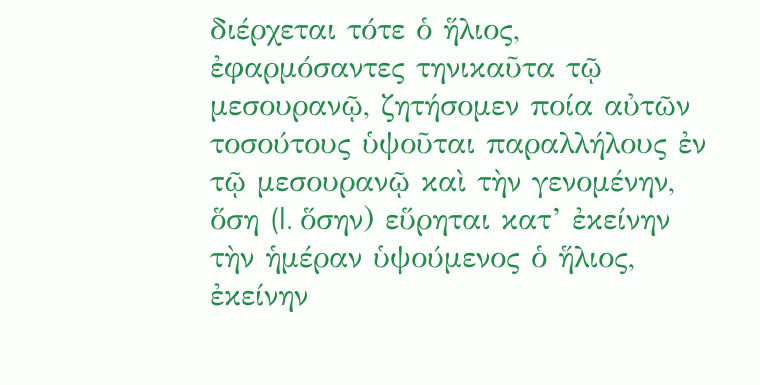διέρχεται τότε ὁ ἥλιος, ἐφαρμόσαντες τηνικαῦτα τῷ μεσουρανῷ, ζητήσομεν ποία αὐτῶν τοσούτους ὑψοῦται παραλλήλους ἐν τῷ μεσουρανῷ καὶ τὴν γενομένην, ὅση (l. ὅσην) εὕρηται κατ’ ἐκείνην τὴν ἡμέραν ὑψούμενος ὁ ἥλιος, ἐκείνην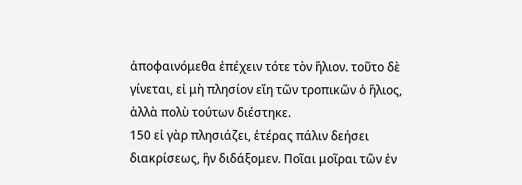ἀποφαινόμεθα ἐπέχειν τότε τὸν ἥλιον. τοῦτο δὲ γίνεται, εἰ μὴ πλησίον εἴη τῶν τροπικῶν ὁ ἥλιος, ἀλλὰ πολὺ τούτων διέστηκε.
150 εἰ γὰρ πλησιάζει, ἑτέρας πάλιν δεήσει διακρίσεως, ἣν διδάξομεν. Ποῖαι μοῖραι τῶν ἐν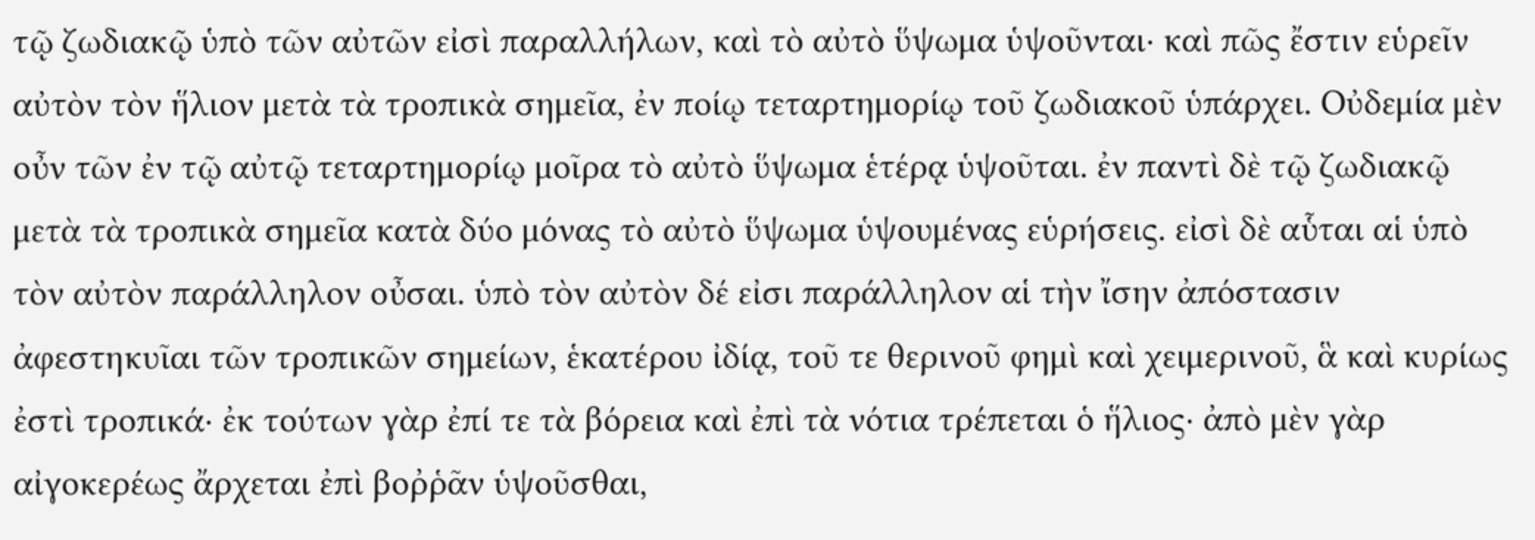τῷ ζωδιακῷ ὑπὸ τῶν αὐτῶν εἰσὶ παραλλήλων, καὶ τὸ αὐτὸ ὕψωμα ὑψοῦνται· καὶ πῶς ἔστιν εὑρεῖν αὐτὸν τὸν ἥλιον μετὰ τὰ τροπικὰ σημεῖα, ἐν ποίῳ τεταρτημορίῳ τοῦ ζωδιακοῦ ὑπάρχει. Οὐδεμία μὲν οὖν τῶν ἐν τῷ αὐτῷ τεταρτημορίῳ μοῖρα τὸ αὐτὸ ὕψωμα ἑτέρᾳ ὑψοῦται. ἐν παντὶ δὲ τῷ ζωδιακῷ μετὰ τὰ τροπικὰ σημεῖα κατὰ δύο μόνας τὸ αὐτὸ ὕψωμα ὑψουμένας εὑρήσεις. εἰσὶ δὲ αὗται αἱ ὑπὸ τὸν αὐτὸν παράλληλον οὖσαι. ὑπὸ τὸν αὐτὸν δέ εἰσι παράλληλον αἱ τὴν ἴσην ἀπόστασιν ἀφεστηκυῖαι τῶν τροπικῶν σημείων, ἑκατέρου ἰδίᾳ, τοῦ τε θερινοῦ φημὶ καὶ χειμερινοῦ, ἃ καὶ κυρίως ἐστὶ τροπικά· ἐκ τούτων γὰρ ἐπί τε τὰ βόρεια καὶ ἐπὶ τὰ νότια τρέπεται ὁ ἥλιος· ἀπὸ μὲν γὰρ αἰγοκερέως ἄρχεται ἐπὶ βοῤῥᾶν ὑψοῦσθαι,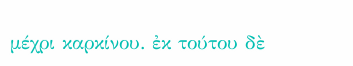μέχρι καρκίνου. ἐκ τούτου δὲ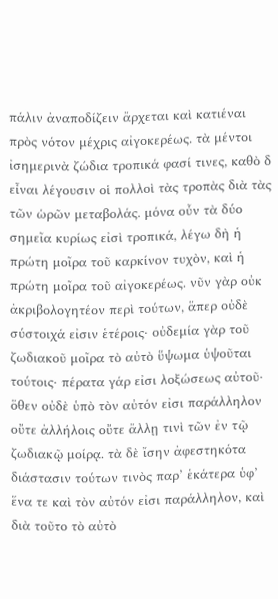πάλιν ἀναποδίζειν ἄρχεται καὶ κατιέναι πρὸς νότον μέχρις αἰγοκερέως. τὰ μέντοι ἰσημερινὰ ζώδια τροπικά φασί τινες, καθὸ δ εἶναι λέγουσιν οἱ πολλοὶ τὰς τροπὰς διὰ τὰς τῶν ὡρῶν μεταβολάς. μόνα οὖν τὰ δύο σημεῖα κυρίως εἰσὶ τροπικά, λέγω δὴ ἡ πρώτη μοῖρα τοῦ καρκίνον τυχὸν, καὶ ἡ πρώτη μοῖρα τοῦ αἰγοκερέως. νῦν γὰρ οὐκ ἀκριβολογητέον περὶ τούτων, ἅπερ οὐδὲ σύστοιχά εἰσιν ἑτέροις· οὐδεμία γὰρ τοῦ ζωδιακοῦ μοῖρα τὸ αὐτὸ ὕψωμα ὑψοῦται τούτοις· πέρατα γάρ εἰσι λοξώσεως αὐτοῦ· ὅθεν οὐδὲ ὑπὸ τὸν αὐτόν εἰσι παράλληλον οὔτε ἀλλήλοις οὔτε ἄλλῃ τινὶ τῶν ἐν τῷ ζωδιακῷ μοίρᾳ. τὰ δὲ ἴσην ἀφεστηκότα διάστασιν τούτων τινὸς παρ’ ἑκάτερα ὑφ’ ἕνα τε καὶ τὸν αὐτόν εἰσι παράλληλον, καὶ διὰ τοῦτο τὸ αὐτὸ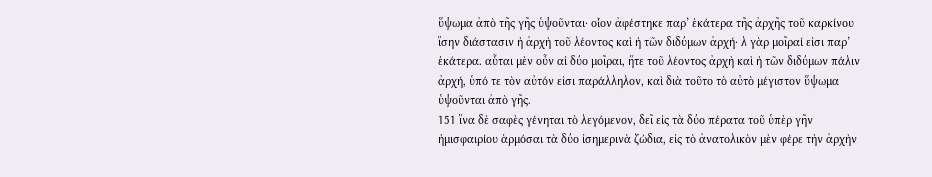ὕψωμα ἀπὸ τῆς γῆς ὑψοῦνται· οἷον ἀφέστηκε παρ’ ἑκάτερα τῆς ἀρχῆς τοῦ καρκίνου ἴσην διάστασιν ἡ ἀρχὴ τοῦ λέοντος καὶ ἡ τῶν διδύμων ἀρχή· λ γὰρ μοῖραί εἰσι παρ’ ἑκάτερα. αὗται μὲν οὖν αἱ δύο μοῖραι, ἥτε τοῦ λέοντος ἀρχὴ καὶ ἡ τῶν διδύμων πάλιν ἀρχή, ὑπό τε τὸν αὐτόν εἰσι παράλληλον, καὶ διὰ τοῦτο τὸ αὐτὸ μέγιστον ὕψωμα ὑψοῦνται ἀπὸ γῆς.
151 ἵνα δὲ σαφὲς γένηται τὸ λεγόμενον, δεῖ εἰς τὰ δύο πέρατα τοῦ ὑπὲρ γῆν ἡμισφαιρίου ἁρμόσαι τὰ δύο ἰσημερινὰ ζώδια, εἰς τὸ ἀνατολικὸν μὲν φέρε τὴν ἀρχὴν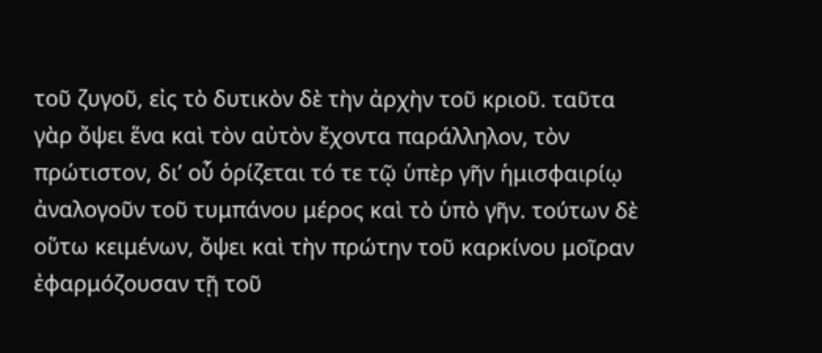τοῦ ζυγοῦ, εἰς τὸ δυτικὸν δὲ τὴν ἀρχὴν τοῦ κριοῦ. ταῦτα γὰρ ὄψει ἕνα καὶ τὸν αὐτὸν ἔχοντα παράλληλον, τὸν πρώτιστον, δι’ οὗ ὁρίζεται τό τε τῷ ὑπὲρ γῆν ἡμισφαιρίῳ ἀναλογοῦν τοῦ τυμπάνου μέρος καὶ τὸ ὑπὸ γῆν. τούτων δὲ οὕτω κειμένων, ὄψει καὶ τὴν πρώτην τοῦ καρκίνου μοῖραν ἐφαρμόζουσαν τῇ τοῦ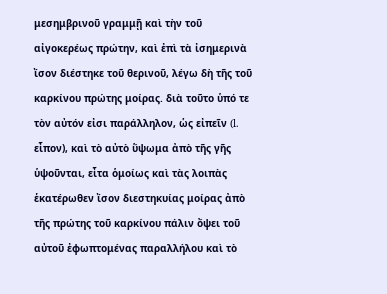μεσημβρινοῦ γραμμῇ καὶ τὴν τοῦ αἰγοκερέως πρώτην, καὶ ἐπὶ τὰ ἰσημερινὰ ἴσον διέστηκε τοῦ θερινοῦ, λέγω δὴ τῆς τοῦ καρκίνου πρώτης μοίρας. διὰ τοῦτο ὑπό τε τὸν αὐτόν εἰσι παράλληλον, ὡς εἰπεῖν (l. εἶπον), καὶ τὸ αὐτὸ ὕψωμα ἀπὸ τῆς γῆς ὑψοῦνται, εἶτα ὁμοίως καὶ τὰς λοιπὰς ἑκατέρωθεν ἴσον διεστηκυίας μοίρας ἀπὸ τῆς πρώτης τοῦ καρκίνου πάλιν ὄψει τοῦ αὐτοῦ ἐφωπτομένας παραλλήλου καὶ τὸ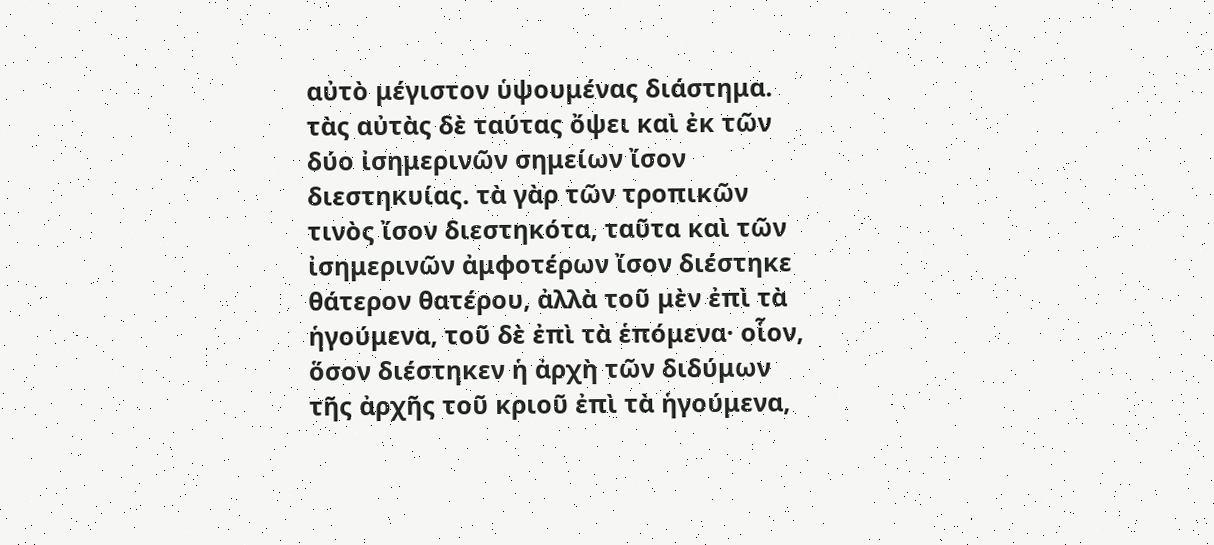αὐτὸ μέγιστον ὑψουμένας διάστημα. τὰς αὐτὰς δὲ ταύτας ὄψει καὶ ἐκ τῶν δύο ἰσημερινῶν σημείων ἴσον διεστηκυίας. τὰ γὰρ τῶν τροπικῶν τινὸς ἴσον διεστηκότα, ταῦτα καὶ τῶν ἰσημερινῶν ἀμφοτέρων ἴσον διέστηκε θάτερον θατέρου, ἀλλὰ τοῦ μὲν ἐπὶ τὰ ἡγούμενα, τοῦ δὲ ἐπὶ τὰ ἑπόμενα· οἷον, ὅσον διέστηκεν ἡ ἀρχὴ τῶν διδύμων τῆς ἀρχῆς τοῦ κριοῦ ἐπὶ τὰ ἡγούμενα,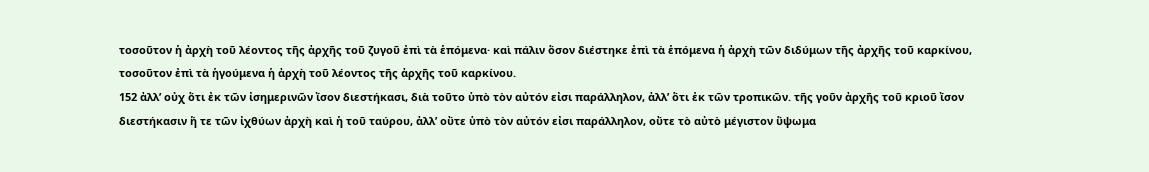τοσοῦτον ἡ ἀρχὴ τοῦ λέοντος τῆς ἀρχῆς τοῦ ζυγοῦ ἐπὶ τὰ ἑπόμενα· καὶ πάλιν ὅσον διέστηκε ἐπὶ τὰ ἑπόμενα ἡ ἀρχὴ τῶν διδύμων τῆς ἀρχῆς τοῦ καρκίνου, τοσοῦτον ἐπὶ τὰ ἡγούμενα ἡ ἀρχὴ τοῦ λέοντος τῆς ἀρχῆς τοῦ καρκίνου.
152 ἀλλ’ οὐχ ὅτι ἐκ τῶν ἰσημερινῶν ἴσον διεστήκασι, διὰ τοῦτο ὑπὸ τὸν αὐτόν εἰσι παράλληλον, ἀλλ’ ὅτι ἐκ τῶν τροπικῶν. τῆς γοῦν ἀρχῆς τοῦ κριοῦ ἴσον διεστήκασιν ἥ τε τῶν ἰχθύων ἀρχὴ καὶ ἡ τοῦ ταύρου, ἀλλ’ οὔτε ὑπὸ τὸν αὐτόν εἰσι παράλληλον, οὔτε τὸ αὐτὸ μέγιστον ὕψωμα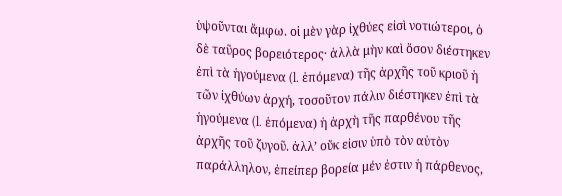ὑψοῦνται ἄμφω. οἱ μὲν γὰρ ἰχθύες εἰσὶ νοτιώτεροι, ὁ δὲ ταῦρος βορειότερος· ἀλλὰ μὴν καὶ ὅσον διέστηκεν ἐπὶ τὰ ἡγούμενα (l. ἑπόμενα) τῆς ἀρχῆς τοῦ κριοῦ ἡ τῶν ἰχθύων ἀρχή, τοσοῦτον πάλιν διέστηκεν ἐπὶ τὰ ἡγούμενα (l. ἑπόμενα) ἡ ἀρχὴ τῆς παρθένου τῆς ἀρχῆς τοῦ ζυγοῦ. ἀλλ’ οὔκ εἰσιν ὑπὸ τὸν αὐτὸν παράλληλον, ἐπείπερ βορεία μέν ἐστιν ἡ πάρθενος,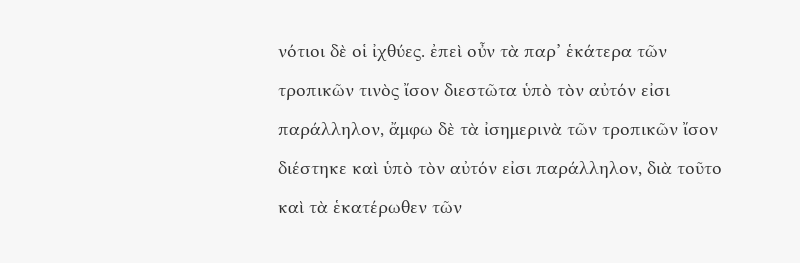νότιοι δὲ οἱ ἰχθύες. ἐπεὶ οὖν τὰ παρ’ ἑκάτερα τῶν τροπικῶν τινὸς ἴσον διεστῶτα ὑπὸ τὸν αὐτόν εἰσι παράλληλον, ἄμφω δὲ τὰ ἰσημερινὰ τῶν τροπικῶν ἴσον διέστηκε καὶ ὑπὸ τὸν αὐτόν εἰσι παράλληλον, διὰ τοῦτο καὶ τὰ ἑκατέρωθεν τῶν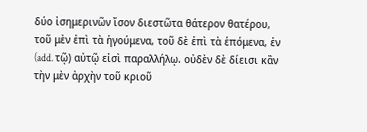δύο ἰσημερινῶν ἴσον διεστῶτα θάτερον θατέρου, τοῦ μὲν ἐπὶ τὰ ἡγούμενα, τοῦ δὲ ἐπὶ τὰ ἑπόμενα, ἐν (add. τῷ) αὐτῷ εἰσὶ παραλλήλῳ. οὐδὲν δὲ δίεισι κἂν τὴν μὲν ἀρχὴν τοῦ κριοῦ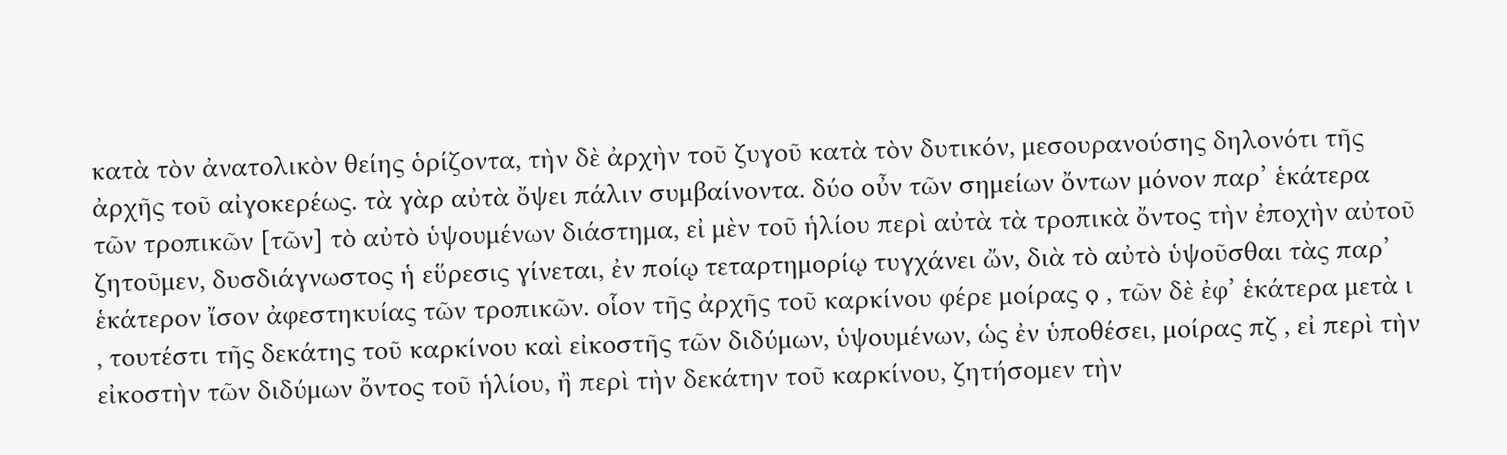κατὰ τὸν ἀνατολικὸν θείης ὁρίζοντα, τὴν δὲ ἀρχὴν τοῦ ζυγοῦ κατὰ τὸν δυτικόν, μεσουρανούσης δηλονότι τῆς ἀρχῆς τοῦ αἰγοκερέως. τὰ γὰρ αὐτὰ ὄψει πάλιν συμβαίνοντα. δύο οὖν τῶν σημείων ὄντων μόνον παρ’ ἑκάτερα τῶν τροπικῶν [τῶν] τὸ αὐτὸ ὑψουμένων διάστημα, εἰ μὲν τοῦ ἡλίου περὶ αὐτὰ τὰ τροπικὰ ὄντος τὴν ἐποχὴν αὐτοῦ ζητοῦμεν, δυσδιάγνωστος ἡ εὕρεσις γίνεται, ἐν ποίῳ τεταρτημορίῳ τυγχάνει ὤν, διὰ τὸ αὐτὸ ὑψοῦσθαι τὰς παρ’ ἑκάτερον ἴσον ἀφεστηκυίας τῶν τροπικῶν. οἷον τῆς ἀρχῆς τοῦ καρκίνου φέρε μοίρας ϙ , τῶν δὲ ἐφ’ ἑκάτερα μετὰ ι , τουτέστι τῆς δεκάτης τοῦ καρκίνου καὶ εἰκοστῆς τῶν διδύμων, ὑψουμένων, ὡς ἐν ὑποθέσει, μοίρας πζ , εἰ περὶ τὴν εἰκοστὴν τῶν διδύμων ὄντος τοῦ ἡλίου, ἢ περὶ τὴν δεκάτην τοῦ καρκίνου, ζητήσομεν τὴν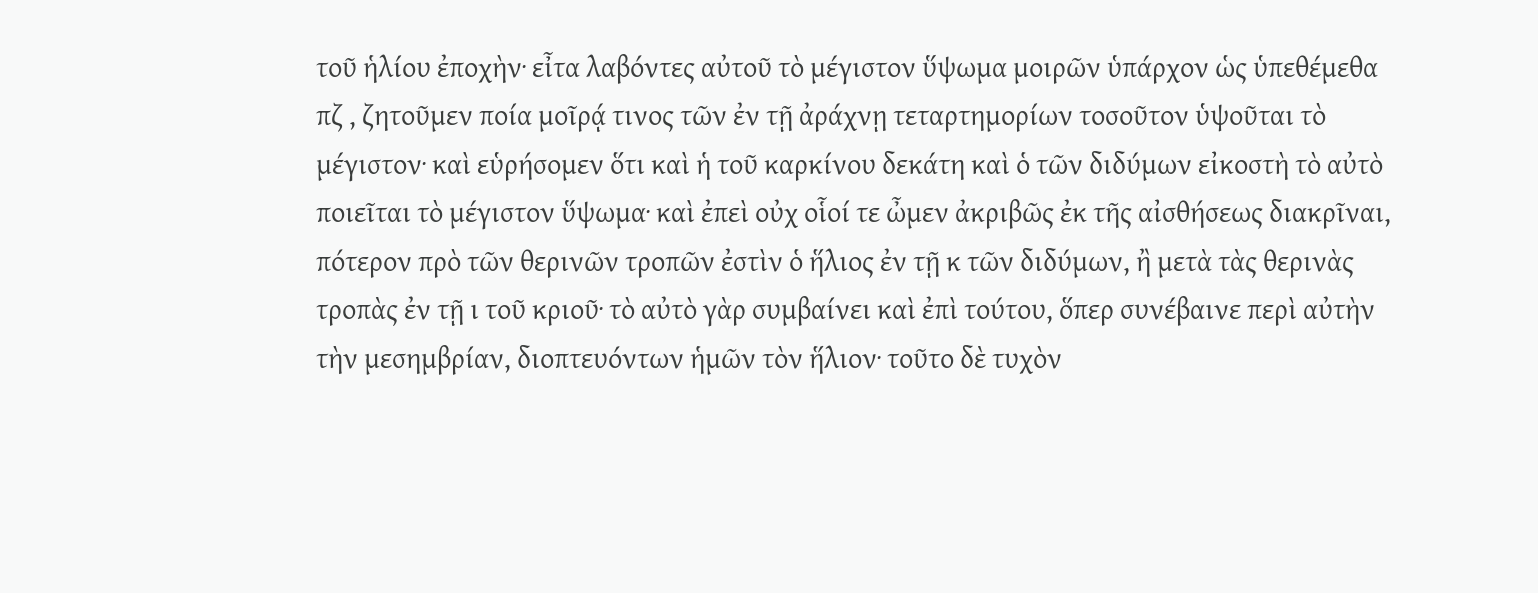τοῦ ἡλίου ἐποχὴν· εἶτα λαβόντες αὐτοῦ τὸ μέγιστον ὕψωμα μοιρῶν ὑπάρχον ὡς ὑπεθέμεθα πζ , ζητοῦμεν ποία μοῖρᾴ τινος τῶν ἐν τῇ ἀράχνῃ τεταρτημορίων τοσοῦτον ὑψοῦται τὸ μέγιστον· καὶ εὑρήσομεν ὅτι καὶ ἡ τοῦ καρκίνου δεκάτη καὶ ὁ τῶν διδύμων εἰκοστὴ τὸ αὐτὸ ποιεῖται τὸ μέγιστον ὕψωμα· καὶ ἐπεὶ οὐχ οἷοί τε ὦμεν ἀκριβῶς ἐκ τῆς αἰσθήσεως διακρῖναι, πότερον πρὸ τῶν θερινῶν τροπῶν ἐστὶν ὁ ἥλιος ἐν τῇ κ τῶν διδύμων, ἢ μετὰ τὰς θερινὰς τροπὰς ἐν τῇ ι τοῦ κριοῦ· τὸ αὐτὸ γὰρ συμβαίνει καὶ ἐπὶ τούτου, ὅπερ συνέβαινε περὶ αὐτὴν τὴν μεσημβρίαν, διοπτευόντων ἡμῶν τὸν ἥλιον· τοῦτο δὲ τυχὸν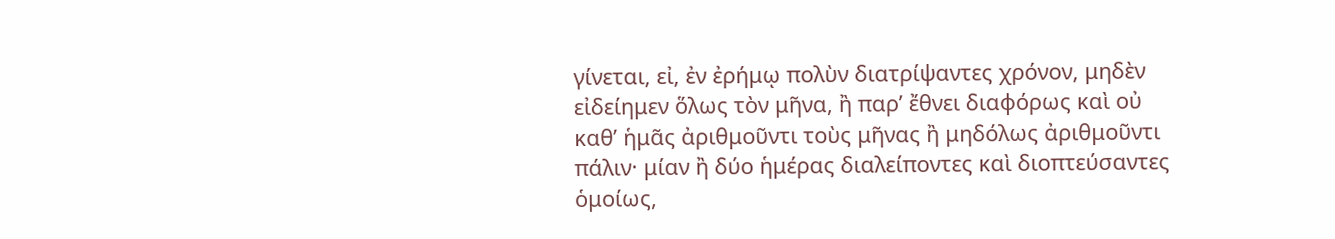γίνεται, εἰ, ἐν ἐρήμῳ πολὺν διατρίψαντες χρόνον, μηδὲν εἰδείημεν ὅλως τὸν μῆνα, ἢ παρ’ ἔθνει διαφόρως καὶ οὐ καθ’ ἡμᾶς ἀριθμοῦντι τοὺς μῆνας ἢ μηδόλως ἀριθμοῦντι πάλιν· μίαν ἢ δύο ἡμέρας διαλείποντες καὶ διοπτεύσαντες ὁμοίως,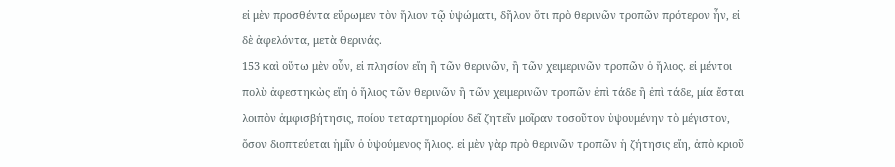εἰ μὲν προσθέντα εὕρωμεν τὸν ἥλιον τῷ ὑψώματι, δῆλον ὅτι πρὸ θερινῶν τροπῶν πρότερον ἦν, εἰ δὲ ἀφελόντα, μετὰ θερινάς.
153 καὶ οὕτω μὲν οὖν, εἰ πλησίον εἴη ἢ τῶν θερινῶν, ἢ τῶν χειμερινῶν τροπῶν ὁ ἥλιος. εἰ μέντοι πολὺ ἀφεστηκὼς εἴη ὁ ἥλιος τῶν θερινῶν ἢ τῶν χειμερινῶν τροπῶν ἐπὶ τάδε ἢ ἐπὶ τάδε, μία ἔσται λοιπὸν ἀμφισβήτησις, ποίου τεταρτημορίου δεῖ ζητεῖν μοῖραν τοσοῦτον ὑψουμένην τὸ μέγιστον, ὅσον διοπτεύεται ἡμῖν ὁ ὑψούμενος ἥλιος. εἰ μὲν γὰρ πρὸ θερινῶν τροπῶν ἡ ζήτησις εἴη, ἀπὸ κριοῦ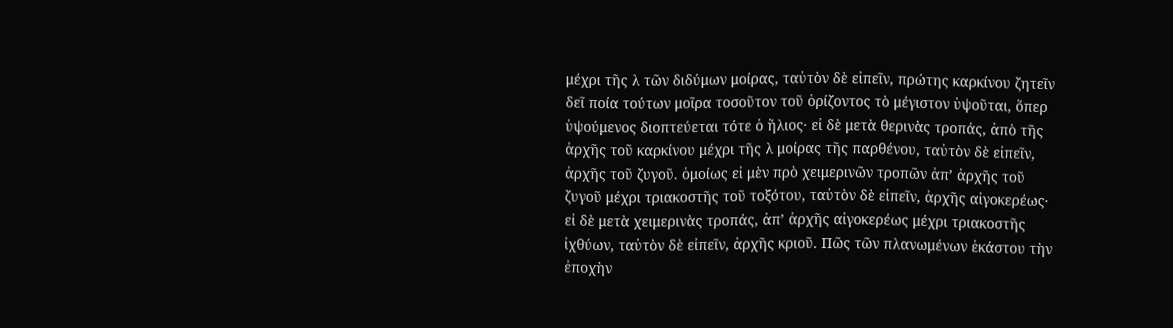μέχρι τῆς λ τῶν διδύμων μοίρας, ταὐτὸν δὲ εἰπεῖν, πρώτης καρκίνου ζητεῖν δεῖ ποία τούτων μοῖρα τοσοῦτον τοῦ ὁρίζοντος τὸ μέγιστον ὑψοῦται, ὅπερ ὑψούμενος διοπτεύεται τότε ὁ ἥλιος· εἰ δὲ μετὰ θερινὰς τροπάς, ἀπὸ τῆς ἀρχῆς τοῦ καρκίνου μέχρι τῆς λ μοίρας τῆς παρθένου, ταὐτὸν δὲ εἰπεῖν, ἀρχῆς τοῦ ζυγοῦ. ὁμοίως εἰ μὲν πρὸ χειμερινῶν τροπῶν ἀπ’ ἀρχῆς τοῦ ζυγοῦ μέχρι τριακοστῆς τοῦ τοξότου, ταὐτὸν δὲ εἰπεῖν, ἀρχῆς αἰγοκερέως· εἰ δὲ μετὰ χειμερινὰς τροπάς, ἀπ’ ἀρχῆς αἰγοκερέως μέχρι τριακοστῆς ἰχθύων, ταὐτὸν δὲ εἰπεῖν, ἀρχῆς κριοῦ. Πῶς τῶν πλανωμένων ἑκάστου τὴν ἐποχὴν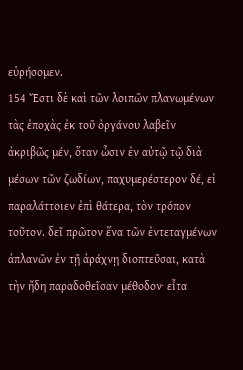εὑρήσομεν.
154 Ἔστι δὲ καὶ τῶν λοιπῶν πλανωμένων τὰς ἐποχὰς ἐκ τοῦ ὀργάνου λαβεῖν ἀκριβῶς μέν, ὅταν ὦσιν ἐν αὐτῷ τῷ διὰ μέσων τῶν ζωδίων, παχυμερέστερον δέ, εἰ παραλάττοιεν ἐπὶ θάτερα, τὸν τρόπον τοῦτον. δεῖ πρῶτον ἕνα τῶν ἐντεταγμένων ἀπλανῶν ἐν τῇ ἀράχνῃ διοπτεῦσαι, κατὰ τὴν ἤδη παραδοθεῖσαν μέθοδον· εἶτα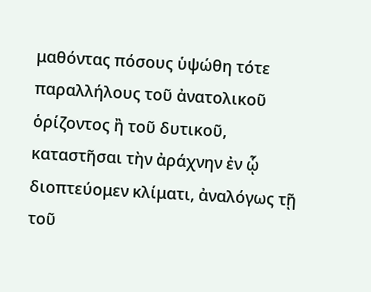μαθόντας πόσους ὑψώθη τότε παραλλήλους τοῦ ἀνατολικοῦ ὁρίζοντος ἢ τοῦ δυτικοῦ, καταστῆσαι τὴν ἀράχνην ἐν ᾧ διοπτεύομεν κλίματι, ἀναλόγως τῇ τοῦ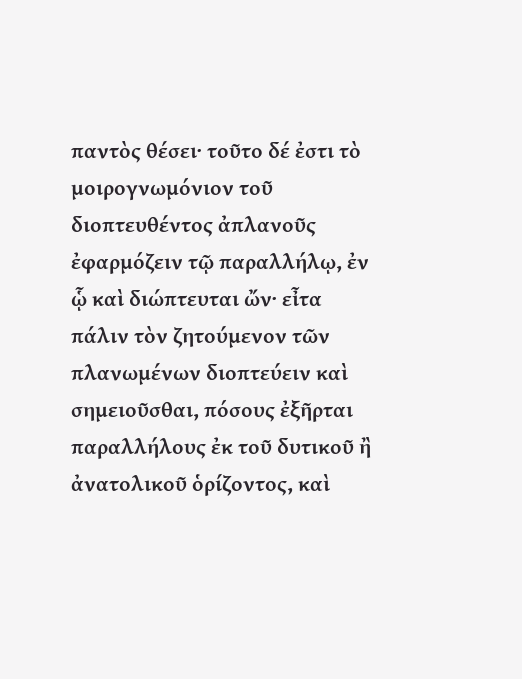παντὸς θέσει· τοῦτο δέ ἐστι τὸ μοιρογνωμόνιον τοῦ διοπτευθέντος ἀπλανοῦς ἐφαρμόζειν τῷ παραλλήλῳ, ἐν ᾧ καὶ διώπτευται ὤν· εἶτα πάλιν τὸν ζητούμενον τῶν πλανωμένων διοπτεύειν καὶ σημειοῦσθαι, πόσους ἐξῆρται παραλλήλους ἐκ τοῦ δυτικοῦ ἢ ἀνατολικοῦ ὁρίζοντος, καὶ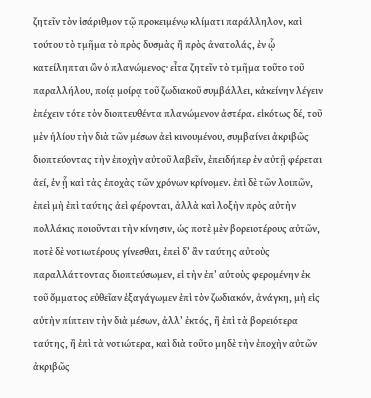ζητεῖν τὸν ἰσάριθμον τῷ προκειμένῳ κλίματι παράλληλον, καὶ τούτου τὸ τμῆμα τὸ πρὸς δυσμὰς ἢ πρὸς ἀνατολάς, ἐν ᾧ κατείληπται ὢν ὁ πλανώμενος· εἶτα ζητεῖν τὸ τμῆμα τοῦτο τοῦ παραλλήλου, ποίᾳ μοίρᾳ τοῦ ζωδιακοῦ συμβάλλει, κἀκείνην λέγειν ἐπέχειν τότε τὸν διοπτευθέντα πλανώμενον ἀστέρα. εἰκότως δέ, τοῦ μὲν ἡλίου τὴν διὰ τῶν μέσων ἀεὶ κινουμένου, συμβαίνει ἀκριβῶς διοπτεύοντας τὴν ἐποχὴν αὐτοῦ λαβεῖν, ἐπειδήπερ ἐν αὐτῇ φέρεται ἀεί, ἐν ᾗ καὶ τὰς ἐποχὰς τῶν χρόνων κρίνομεν. ἐπὶ δὲ τῶν λοιπῶν, ἐπεὶ μὴ ἐπὶ ταύτης ἀεὶ φέρονται, ἀλλὰ καὶ λοξὴν πρὸς αὐτὴν πολλάκις ποιοῦνται τὴν κίνησιν, ὡς ποτὲ μὲν βορειοτέρους αὐτῶν, ποτὲ δὲ νοτιωτέρους γίνεσθαι, ἐπεὶ δ’ ἂν ταύτης αὐτοὺς παραλλάττοντας διοπτεύσωμεν, εἰ τὴν ἐπ’ αὐτοὺς φερομένην ἐκ τοῦ ὄμματος εὐθεῖαν ἐξαγάγωμεν ἐπὶ τὸν ζωδιακόν, ἀνάγκη, μὴ εἰς αὐτὴν πίπτειν τὴν διὰ μέσων, ἀλλ’ ἐκτός, ἢ ἐπὶ τὰ βορειότερα ταύτης, ἢ ἐπὶ τὰ νοτιώτερα, καὶ διὰ τοῦτο μηδὲ τὴν ἐποχὴν αὐτῶν ἀκριβῶς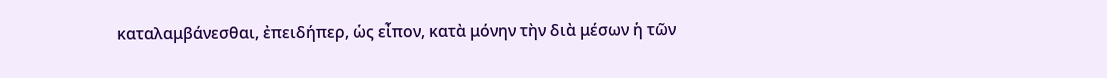καταλαμβάνεσθαι, ἐπειδήπερ, ὡς εἶπον, κατὰ μόνην τὴν διὰ μέσων ἡ τῶν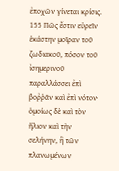ἐποχῶν γίνεται κρίσις.
155 Πῶς ἔστιν εὑρεῖν ἑκάστην μοῖραν τοῦ ζωδιακοῦ, πόσον τοῦ ἰσημερινοῦ παραλλάσσει ἐπὶ βοῤῥᾶν καὶ ἐπὶ νότον· ὁμοίως δὲ καὶ τὸν ἥλιον καὶ τὴν σελήνην, ἢ τῶν πλανωμένων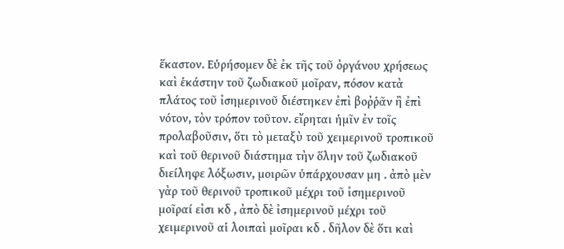ἕκαστον. Εὑρήσομεν δὲ ἐκ τῆς τοῦ ὀργάνου χρήσεως καὶ ἑκάστην τοῦ ζωδιακοῦ μοῖραν, πόσον κατὰ πλάτος τοῦ ἰσημερινοῦ διέστηκεν ἐπὶ βοῤῥᾶν ἢ ἐπὶ νότον, τὸν τρόπον τοῦτον. εἴρηται ἡμῖν ἐν τοῖς προλαβοῦσιν, ὅτι τὸ μεταξὺ τοῦ χειμερινοῦ τροπικοῦ καὶ τοῦ θερινοῦ διάστημα τὴν ὅλην τοῦ ζωδιακοῦ διείληφε λόξωσιν, μοιρῶν ὑπάρχουσαν μη . ἀπὸ μὲν γὰρ τοῦ θερινοῦ τροπικοῦ μέχρι τοῦ ἰσημερινοῦ μοῖραί εἰσι κδ , ἀπὸ δὲ ἰσημερινοῦ μέχρι τοῦ χειμερινοῦ αἱ λοιπαὶ μοῖραι κδ . δῆλον δὲ ὅτι καὶ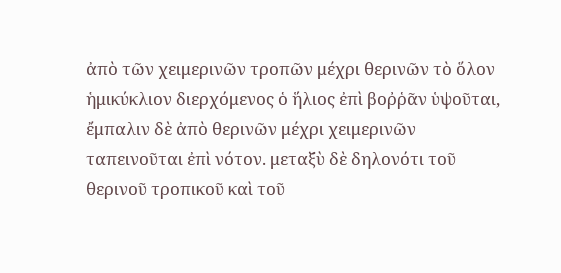ἀπὸ τῶν χειμερινῶν τροπῶν μέχρι θερινῶν τὸ ὅλον ἡμικύκλιον διερχόμενος ὁ ἥλιος ἐπὶ βοῤῥᾶν ὑψοῦται, ἔμπαλιν δὲ ἀπὸ θερινῶν μέχρι χειμερινῶν ταπεινοῦται ἐπὶ νότον. μεταξὺ δὲ δηλονότι τοῦ θερινοῦ τροπικοῦ καὶ τοῦ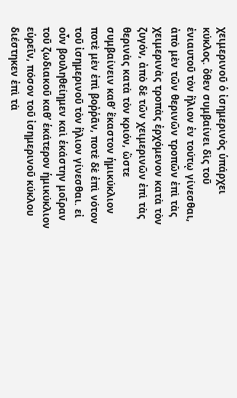χειμερινοῦ ὁ ἰσημερινὸς ὑπάρχει κύκλος. ὅθεν συμβαίνει δὶς τοῦ ἐνιαυτοῦ τὸν ἥλιον ἐν τούτῳ γίνεσθαι, ἀπὸ μὲν τῶν θερινῶν τροπῶν ἐπὶ τὰς χειμερινὰς τροπὰς ἐρχόμενον κατὰ τὸν ζυγόν, ἀπὸ δὲ τῶν χειμερινῶν ἐπὶ τὰς θερινὰς κατὰ τὸν κριόν, ὥστε συμβαίνειν καθ’ ἕκαστον ἡμικύκλιον ποτὲ μὲν ἐπὶ βοῤῥᾶν, ποτὲ δὲ ἐπὶ νότον τοῦ ἰσημερινοῦ τὸν ἥλιον γίνεσθαι. εἰ οὖν βουληθείημεν καὶ ἑκάστην μοῖραν τοῦ ζωδιακοῦ καθ’ ἑκάτερον ἡμικύκλιον εὑρεῖν, πόσον τοῦ ἰσημερινοῦ κύκλου διέστηκεν ἐπὶ τὰ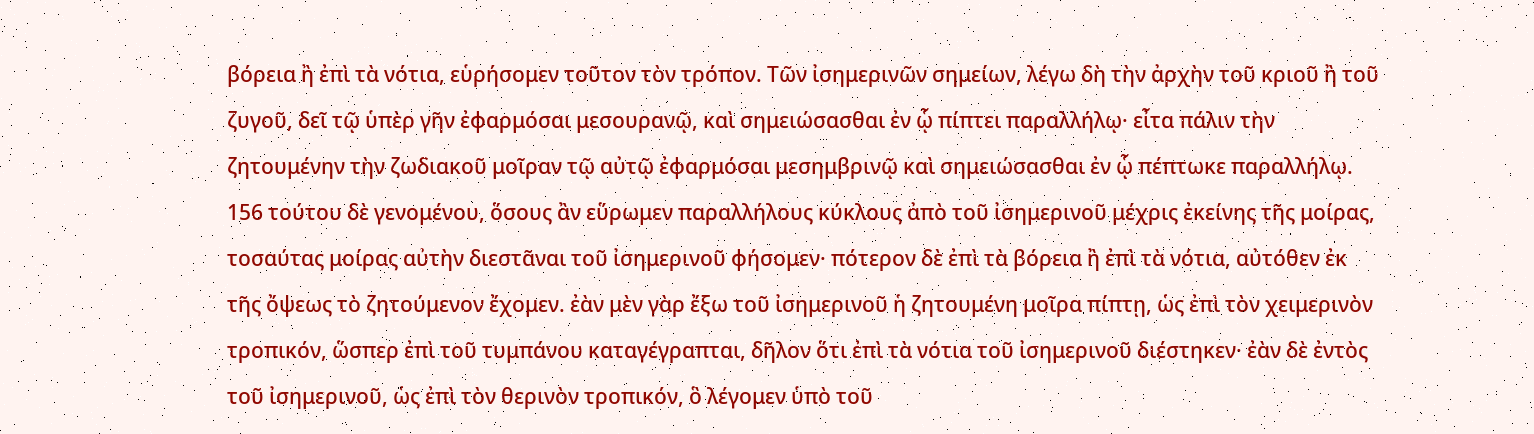βόρεια ἢ ἐπὶ τὰ νότια, εὑρήσομεν τοῦτον τὸν τρόπον. Τῶν ἰσημερινῶν σημείων, λέγω δὴ τὴν ἀρχὴν τοῦ κριοῦ ἢ τοῦ ζυγοῦ, δεῖ τῷ ὑπὲρ γῆν ἐφαρμόσαι μεσουρανῷ, καὶ σημειώσασθαι ἐν ᾧ πίπτει παραλλήλῳ· εἶτα πάλιν τὴν ζητουμένην τὴν ζωδιακοῦ μοῖραν τῷ αὐτῷ ἐφαρμόσαι μεσημβρινῷ καὶ σημειώσασθαι ἐν ᾧ πέπτωκε παραλλήλῳ.
156 τούτου δὲ γενομένου, ὅσους ἂν εὕρωμεν παραλλήλους κύκλους ἀπὸ τοῦ ἰσημερινοῦ μέχρις ἐκείνης τῆς μοίρας, τοσαύτας μοίρας αὐτὴν διεστᾶναι τοῦ ἰσημερινοῦ φήσομεν· πότερον δὲ ἐπὶ τὰ βόρεια ἢ ἐπὶ τὰ νότια, αὐτόθεν ἐκ τῆς ὄψεως τὸ ζητούμενον ἔχομεν. ἐὰν μὲν γὰρ ἔξω τοῦ ἰσημερινοῦ ἡ ζητουμένη μοῖρα πίπτῃ, ὡς ἐπὶ τὸν χειμερινὸν τροπικόν, ὥσπερ ἐπὶ τοῦ τυμπάνου καταγέγραπται, δῆλον ὅτι ἐπὶ τὰ νότια τοῦ ἰσημερινοῦ διέστηκεν· ἐὰν δὲ ἐντὸς τοῦ ἰσημερινοῦ, ὡς ἐπὶ τὸν θερινὸν τροπικόν, ὃ λέγομεν ὑπὸ τοῦ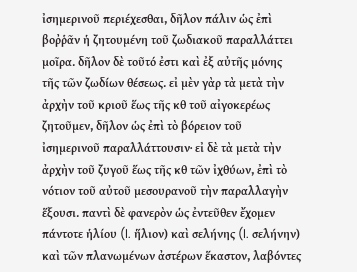ἰσημερινοῦ περιέχεσθαι, δῆλον πάλιν ὡς ἐπὶ βοῤῥᾶν ἡ ζητουμένη τοῦ ζωδιακοῦ παραλλάττει μοῖρα. δῆλον δὲ τοῦτό ἐστι καὶ ἐξ αὐτῆς μόνης τῆς τῶν ζωδίων θέσεως. εἰ μὲν γὰρ τὰ μετὰ τὴν ἀρχὴν τοῦ κριοῦ ἕως τῆς κθ τοῦ αἰγοκερέως ζητοῦμεν, δῆλον ὡς ἐπὶ τὸ βόρειον τοῦ ἰσημερινοῦ παραλλάττουσιν· εἰ δὲ τὰ μετὰ τὴν ἀρχὴν τοῦ ζυγοῦ ἕως τῆς κθ τῶν ἰχθύων, ἐπὶ τὸ νότιον τοῦ αὐτοῦ μεσουρανοῦ τὴν παραλλαγὴν ἕξουσι. παντὶ δὲ φανερὸν ὡς ἐντεῦθεν ἔχομεν πάντοτε ἡλίου (l. ἥλιον) καὶ σελήνης (l. σελήνην) καὶ τῶν πλανωμένων ἀστέρων ἕκαστον, λαβόντες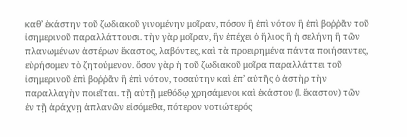καθ’ ἑκάστην τοῦ ζωδιακοῦ γινομένην μοῖραν, πόσον ἢ ἐπὶ νότον ἢ ἐπὶ βοῤῥᾶν τοῦ ἰσημερινοῦ παραλλάττουσι. τὴν γὰρ μοῖραν, ἣν ἐπέχει ὁ ἥλιος ἢ ἡ σελήνη ἢ τῶν πλανωμένων ἀστέρων ἕκαστος, λαβόντες, καὶ τὰ προειρημένα πάντα ποιήσαντες, εὑρήσομεν τὸ ζητούμενον. ὅσον γὰρ ἡ τοῦ ζωδιακοῦ μοῖρα παραλλάττει τοῦ ἰσημερινοῦ ἐπὶ βοῤῥᾶν ἢ ἐπὶ νότον, τοσαύτην καὶ ἐπ’ αὐτῆς ὁ ἀστὴρ τὴν παραλλαγὴν ποιεῖται. τῇ αὐτῇ μεθόδῳ χρησάμενοι καὶ ἑκάστου (l. ἕκαστον) τῶν ἐν τῇ ἀράχνῃ ἀπλανῶν εἰσόμεθα, πότερον νοτιώτερός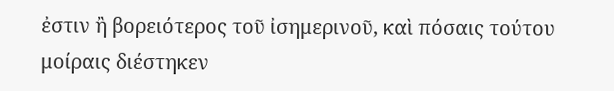ἐστιν ἢ βορειότερος τοῦ ἰσημερινοῦ, καὶ πόσαις τούτου μοίραις διέστηκεν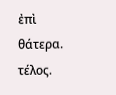ἐπὶ θάτερα. τέλος.